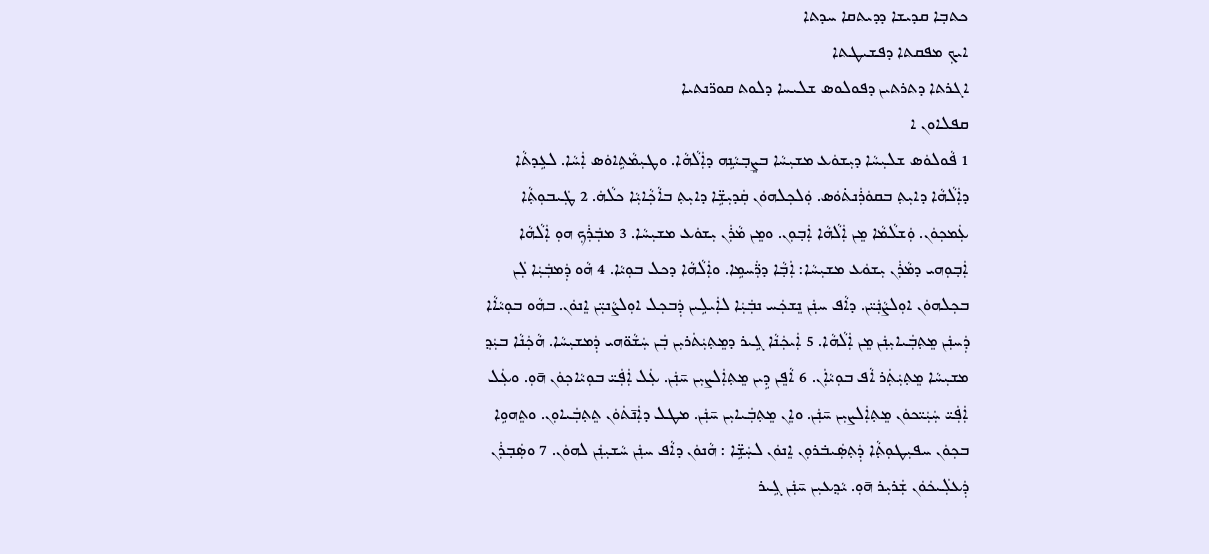ܟܬܒ݂ܐ ܩܕܝܫܐ ܕܕܝܬܩܐ ܚܕܬܐ
ܐܝܟ݂ ܡܦܩܬܐ ܕܦܫܝܛܬܐ
ܐܓܪܬܐ ܕܬܪܬܝܢ ܕܦܘܠܘܣ ܫܠܝܚܐ ܕܠܘܬ ܩܘܪ̈ܢܬܝܐ
ܩܦܠܐܘܢ ܐ
1 ܦܵܘܠܘܿܣ ܫܠܝܼܚܵܐ ܕܝܼܫܘܿܥ ܡܫܝܼܚܵܐ ܒܨܸܒ݂ܝܵܢܹܗ ܕܐܲܠܵܗܵܐ. ܘܛܝܼܡܵܬܹܐܘܿܣ ܐܲܚܵܐ. ܠܥܹܕܬܵܐ ܕܐܲܠܵܗܵܐ ܕܐܝܼܬ݂ ܒܩܘܿܪܲܢܬ݁ܘܿܣ. ܘܲܠܟ݂ܠܗܘܿܢ ܩܲܕܝܼܫܹ̈ܐ ܕܐܝܼܬ݂ ܒܐܵܟ݂ܵܐܝܼܵܐ ܟܠܵܗܿ. 2 ܛܲܝܒܘܼܬ݂ܵܐ ܥܲܡܟ݂ܘܿܢ. ܘܲܫܠܵܡܵܐ ܡܸܢ ܐܲܠܵܗܵܐ ܐܲܒ݂ܘܼܢ. ܘܡܸܢ ܡܵܪܲܢ ܝܼܫܘܿܥ ܡܫܝܼܚܵܐ. 3 ܡܒܲܪܲܟ݂ ܗܘܼ ܐܲܠܵܗܵܐ ܐܲܒ݂ܘܼܗܝ ܕܡܵܪܲܢ ܝܼܫܘܿܥ ܡܫܝܼܚܵܐ: ܐܲܒ݂ܵܐ ܕܪ̈ܲܚܡܹܐ. ܘܐܲܠܵܗܵܐ ܕܟܠ ܒܘܼܝܵܐ. 4 ܗܵܘ ܕܲܡܒܲܝܲܐ ܠܲܢ ܒܟ݂ܠܗܘܿܢ ܐܘܼܠܨܵܢܲܝ̈ܢ. ܕܐܵܦ ܚܢܲܢ ܢܸܫܟܲܚ ܢܒܲܝܲܐ ܠܐܲܝܠܹܝܢ ܕܲܒܟ݂ܠ ܐܘܼܠܨܵܢܝܼ̈ܢ ܐܸܢܘܿܢ. ܒܗܵܘ ܒܘܼܝܵܐܵܐ ܕܲܚܢܲܢ ܡܸܬ݂ܒܲܝܐܝܼܢܲܢ ܡܸܢ ܐܲܠܵܗܵܐ. 5 ܐܲܝܟܲܢܵܐ ܓܹܝܪ ܕܡܸܬ݂ܝܲܬܿܪܝܼܢ ܒܲܢ ܚܲܫܵܘ̈ܗܝ ܕܲܡܫܝܼܚܵܐ. ܗܵܟܲܢܵܐ ܒܝܲܕ݂ ܡܫܝܼܚܵܐ ܡܸܬ݂ܝܲܬܲܪ ܐܵܦ ܒܘܼܝܵܐܲܢ. 6 ܐܵܦܸܢ ܕܹܝܢ ܡܸܬ݂ܐܲܠܨܝܼܢ ܚ̄ܢܲܢ. ܥܲܠ ܐܲܦܲܝ̈ ܒܘܼܝܵܐܟ݂ܘܿܢ ܗ̄ܘܼ. ܘܥܲܠ ܐܲܦܲܝ̈ ܚܲܝܲܝ̈ܟܘܿܢ ܡܸܬ݂ܐܲܠܨܝܼܢ ܚ̄ܢܲܢ. ܘܐܸܢ ܡܸܬ݂ܒܲܝܐܝܼܢ ܚ̄ܢܲܢ. ܡܛܠ ܕܐܲܢ̄ܬܿܘܿܢ ܬܸܬ݂ܒܲܝܐܘܼܢ. ܘܬܸܗܘܹܐ ܒܟ݂ܘܿܢ ܚܦܝܼܛܘܼܬ݂ܵܐ ܕܲܬ݂ܣܲܝܒ݁ܪܘܼܢ ܐܸܢܘܿܢ ܠܚܲܫܹ̈ܐ : ܗܵܢܘܿܢ ܕܐܵܦ ܚܢܲܢ ܚܵܫܝܼܢܲܢ ܠܗܘܿܢ. 7 ܘܣܲܒ݂ܪܲܢ ܕܲܥܠܲܝܟܿܘܿܢ ܫܲܪܝܼܪ ܗ̄ܘܼ. ܝܵܕ݂ܥܝܼܢ ܚ̄ܢܲܢ ܓܹܝܪ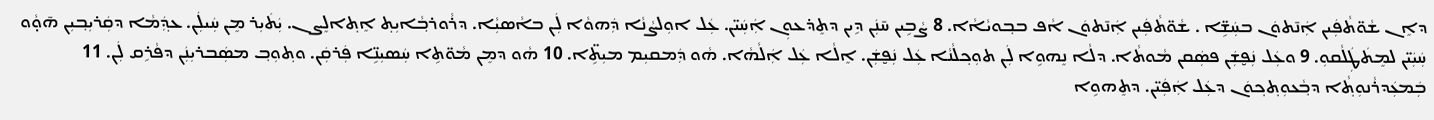ܕܐܸܢ ܫܵܘ̈ܬܵܦܲܝܢ ܐܲܢ̄ܬܘܿܢ ܒܚܲܫܹ̈ܐ . ܫܵܘ̈ܬܵܦܲܝܢ ܐܲܢ̄ܬܘܿܢ ܐܵܦ ܒܒ݂ܘܝܵܐܵܐ. 8 ܨܵܒܹܝܢ ܚ̄ܢܲܢ ܕܹܝܢ ܕܬܸܕ̇ܥܘܼܢ ܐܲܚܲܝ̈ܢ. ܥܲܠ ܐܘܼܠܨܵܢܵܐ ܕܲܗܘܵܐ ܠܲܢ ܒܐܵܣܝܼܵܐ. ܕܪܵܘܪܒ݂ܵܐܝܼܬ݂ ܐܸܬ݂ܐܠܸܨܢ. ܝܲܬܿܝܼܪ ܡܸܢ ܚܲܝܠܲܢ. ܥܕ݂ܲܡܵܐ ܕܩܲܪܝܼܒ݂ܝܼܢ ܗ̄ܘ̣ܵܘ ܚܲܝܲܝ̈ܢ ܠܡܸܬܿܛܲܠܵܩܘܼ. 9 ܘܥܲܠ ܢܲܦ̮ܫܲܢ ܦܣܲܩܢ ܡܵܘܬܵܐ. ܕܠܵܐ ܢܸܗܘܹܐ ܠܲܢ ܬܘܼܟ݂ܠܵܢܵܐ ܥܲܠ ܢܲܦ̮ܫܲܢ. ܐܸܠܵܐ ܥܲܠ ܐܲܠܵܗܵܐ. ܗܵܘ ܕܲܡܩܝܼܡ ܡܝܼܬܹ̈ܐ. 10 ܗܵܘ ܕܡܸܢ ܡܵܘ̈ܬܹܐ ܚܲܣܝܼܢܹ̈ܐ ܦܲܪܩܲܢ. ܘܬ݂ܘܼܒ݂ ܡܣܲܒܪܝܼܢܲܢ ܕܦܵܪܹܩ ܠܲܢ. 11 ܒܲܡܥܲܕܪܵܢܘܼܬ݂ܵܐ ܕܒ݂ܵܥܘܼܬ݂ܟ݂ܘܿܢ ܕܥܲܠ ܐܲܦܲܝ̈ܢ. ܕܬܸܗܘܹܐ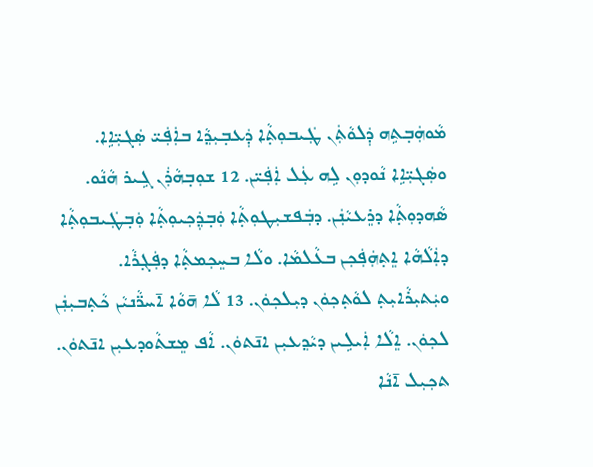ܡܵܘܗܲܒ݂ܬܹܗ ܕܲܠܘܵܬܲܢ ܛܲܝܒܘܼܬ݂ܵܐ ܕܲܥܒ݂ܝܼܕ݂ܵܐ ܒܐܲܦܲܝ̈ ܣܲܓܝܼ̈ܐܹܐ. ܘܣܲܓܝܼ̈ܐܹܐ ܢܵܘܕܘܼܢ ܠܹܗ ܥܲܠ ܐܲܦܲܝ̈ܢ. 12 ܫܘܼܒ݂ܗܵܪܲܢ ܓܹܝܪ ܗܵܢܵܘ. ܣܵܗܕܘܼܬ݂ܵܐ ܕܪܸܥܝܵܢܲܢ. ܕܒܲܦܫܝܼܛܘܼܬ݂ܵܐ ܘܲܒ݂ܕ݂ܲܟ݂ܝܘܼܬ݂ܵܐ ܘܲܒ݂ܛܲܝܒܘܼܬ݂ܵܐ ܕܐܲܠܵܗܵܐ ܐܸܬ݂ܗܲܦܲܟ݂ܢ ܒܥܵܠܡܵܐ. ܘܠܵܐ ܒܚܸܟ݂ܡܬ݂ܵܐ ܕܦܲܓ݂ܪܵܐ. ܘܝܲܬܝܼܪܵܐܝܼܬ݂ ܠܘܵܬ݂ܟ݂ܘܿܢ ܕܝܼܠܟ݂ܘܿܢ. 13 ܠܵܐ ܗ̄ܘܵܐ ܐ̄ܚܪ̈ܵܢܝܵܢ ܟܵܬ݂ܒܝܼܢܲܢ ܠܟ݂ܘܿܢ. ܐܸܠܵܐ ܐܲܝܠܹܝܢ ܕܝܵܕ݂ܥܝܼܢ ܐܢ̄ܬܘܿܢ. ܐܵܦ ܡܸܫܬܵܘܕܥܝܼܢ ܐܢ̄ܬܘܿܢ. ܬܟ݂ܝܼܠ ܐ̄ܢܵܐ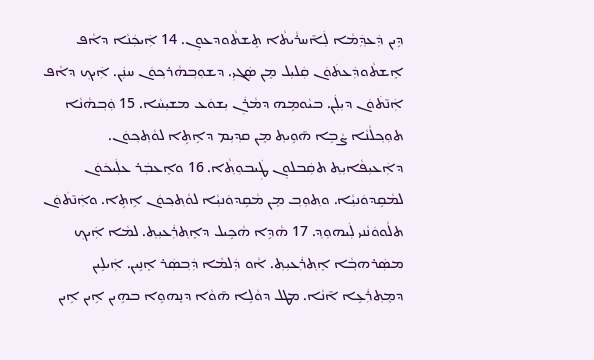ܕܹܝܢ ܕܲܥܕ݂ܲܡܵܐ ܠܲܐ̄ܚܪܵܝܬܵܐ ܬܸܫܬܵܘܕܥܘܼܢ. 14 ܐܲܝܟܲܢܵܐ ܕܐܵܦ ܐܸܫܬܵܘܕܲܥܬܿܘܿܢ ܩܲܠܝܼܠ ܡܸܢ ܣܲܓܝܼ. ܕܫܘܼܒ݂ܗܵܪܟ݂ܘܿܢ ܚܢܲܢ. ܐܲܝܟ݂ ܕܐܵܦ ܐܲܢ̄ܬܿܘܿܢ ܕܝܼܠܲܢ. ܒܝܵܘܡܹܗ ܕܡܵܪܲܢ ܝܼܫܘܿܥ ܡܫܝܼܚܵܐ. 15 ܘܲܒ݂ܗܵܢܵܐ ܬܘܼܟ݂ܠܵܢܵܐ ܨܵܒܹܐ ܗ̄ܘܹܝܬ݂ ܡܸܢ ܩܕ݂ܝܼܡ ܕܐܹܬܹܐ ܠܘܵܬ݂ܟ݂ܘܿܢ. ܕܐܲܥܝܼܦܵܐܝܼܬ݂ ܬܩܲܒܠܘܼܢ ܛܲܝܒܘܼܬ݂ܵܐ. 16 ܘܐܸܥܒܲܪ ܥܠܲܝܟܿܘܿܢ ܠܡܵܩܹܕܘܿܢܝܼܵܐ. ܘܬ݂ܘܼܒ݂ ܡܸܢ ܡܵܩܹܕܘܿܢܝܼܵܐ ܠܘܵܬ݂ܟ݂ܘܿܢ ܐܹܬܹܐ. ܘܐܲܢ̄ܬܿܘܿܢ ܬܠܵܘܘܿܢܵܢܝ ܠܲܝܗܘܼܕ݂. 17 ܗܵܕܹܐ ܗܵܟܹܝܠ ܕܐܸܬ݂ܪܲܥܝܼܬ݂. ܠܡܵܐ ܐܲܝܟ݂ ܡܣܲܪܗܒ݂ܵܐ ܐܸܬ݂ܪܲܥܝܼܬ݂. ܐܵܘ ܕܲܠܡܵܐ ܕܲܒ݂ܣܲܪ ܐܸܢܹܝܢ. ܐܲܝܠܹܝܢ ܕܡܸܬ݂ܪܲܥܹܐ ܐ̄ܢܵܐ. ܡܛܠ ܕܘܵܠܹܐ ܗ̄ܘܵܐ ܕܢܸܗܘܹܐ ܒܗܹܝܢ ܐܹܝܢ ܐܹܝܢ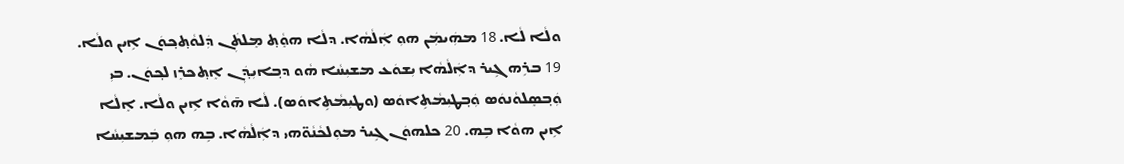ܘܠܵܐ ܠܵܐ. 18 ܡܗܲܝܡܲܢ ܗܘܼ ܐܲܠܵܗܵܐ. ܕܠܵܐ ܗܘܸܵܬ݂ ܡܸܠܬܲܢ ܕܲܠܘܵܬ݂ܟ݂ܘܿܢ ܐܹܝܢ ܘܠܵܐ. 19 ܒܪܹܗ ܓܹܝܪ ܕܐܲܠܵܗܵܐ ܝܼܫܘܿܥ ܡܫܝܼܚܵܐ ܗܵܘ ܕܒ݂ܐܝܼܕ݂ܲܢ ܐܸܬ݂ܟܪܸܙ ܠܟ݂ܘܿܢ. ܒܝܼ ܘܲܒ݂ܣܸܠܘܵܢܘܿܣ ܘܲܒ݂ܛܝܼܡܵܬܹܐܘܿܣ (ܘܛܝܼܡܵܬܹܐܘܿܣ). ܠܵܐ ܗ̄ܘܵܐ ܐܹܝܢ ܘܠܵܐ. ܐܸܠܵܐ ܐܹܝܢ ܗܘܵܐ ܒܹܗ. 20 ܟܠܗܘܿܢ ܓܹܝܪ ܡܘܼܠܟܵܢܵܘ̈ܗܝ ܕܐܲܠܵܗܵܐ. ܒܹܗ ܗܘܼ ܒܲܡܫܝܼܚܵܐ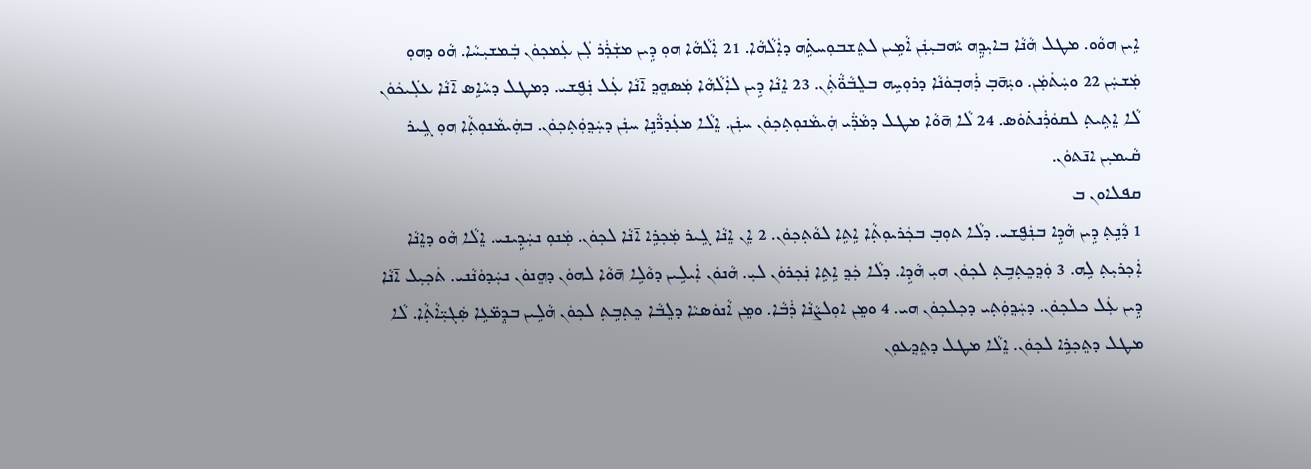ܐܹܝܢ ܗܘܵܘ. ܡܛܠ ܗܵܢܵܐ ܒܐܝܼܕ݂ܹܗ ܝܵܗܒܝܼܢܲܢ ܐܵܡܹܝܢ ܠܬܸܫܒܘܼܚܬܹ݁ܗ ܕܐܲܠܵܗܵܐ. 21 ܐܲܠܵܗܵܐ ܗܘܼ ܕܹܝܢ ܡܫܲܪܲܪ ܠܲܢ ܥܲܡܟ݂ܘܿܢ ܒܲܡܫܝܼܚܵܐ. ܗܵܘ ܕܗܘܼ ܡܲܫܚܲܢ 22 ܘܚܲܬܿܡܲܢ. ܘܝܲܗ̄ܒ݂ ܪܲܗܒ݂ܘܿܢܵܐ ܕܪܘܼܚܹܗ ܒܠܸܒܵܘ̈ܵܬܲܢ. 23 ܐܸܢܵܐ ܕܹܝܢ ܠܐܲܠܵܗܵܐ ܡܲܣܗܸܕ݂ ܐ̄ܢܵܐ ܥܲܠ ܢܲܦ̮ܫܝ. ܕܡܛܠ ܕܚܵܐܹܣ ܐ̄ܢܵܐ ܥܠܲܝܟܿܘܿܢ ܠܵܐ ܐܸܬܹܝܬ݂ ܠܩܘܿܪܲܢܬ݁ܘܿܣ. 24 ܠܵܐ ܗ̄ܘܵܐ ܡܛܠ ܕܡܵܪ̈ܲܝ ܗܲܝܡܵܢܘܼܬ݂ܟ݂ܘܿܢ ܚܢܲܢ. ܐܸܠܵܐ ܡܥܲܕܪ̈ܵܢܹܐ ܚܢܲܢ ܕܚܲܕ݂ܘܲܬ݂ܟ݂ܘܿܢ. ܒܗܲܝܡܵܢܘܼܬ݂ܵܐ ܗܘܼ ܓܹܝܪ ܩܵܝܡܝܼܢ ܐܢ̄ܬܘܿܢ.
ܩܦܠܐܘܢ ܒ
1 ܕܵܢܹܬ݂ ܕܹܝܢ ܗܵܕܹܐ ܒܢܲܦ̮ܫܝ. ܕܠܵܐ ܬܘܼܒ݂ ܒܟܲܪܝܘܼܬ݂ܵܐ ܐܹܬܹܐ ܠܘܵܬ݂ܟ݂ܘܿܢ. 2 ܐܸܢ ܐܸܢܵܐ ܓܹܝܪ ܡܲܟ݂ܪܹܐ ܐ̄ܢܵܐ ܠܟ݂ܘܿܢ. ܡܲܢܘܼ ܢܚܲܕܹܝܢܝ. ܐܸܠܵܐ ܗܵܘ ܕܐܸܢܵܐ ܐܲܟ݂ܪܝܼܬ݂ ܠܹܗ. 3 ܘܲܕ݂ܟܸܬ݂ܒܹܬ݂ ܠܟ݂ܘܿܢ ܗܝܼ ܗܵܕܹܐ. ܕܠܵܐ ܟܲܕ݂ ܐܹܬܹܐ ܢܲܟ݂ܪܘܿܢ ܠܝܼ. ܗܵܢܘܿܢ ܐܲܝܠܹܝܢ ܕܘܵܠܹܐ ܗ̄ܘܵܐ ܠܗܘܿܢ ܕܗܸܢܘܿܢ ܢܚܲܕܘܿܢܵܢܝ. ܬܿܟ݂ܝܼܠ ܐ̄ܢܵܐ ܕܹܝܢ ܥܲܠ ܟܠܟ݂ܘܿܢ. ܕܚܲܕ݂ܘܲܬ݂ܝ ܕܟ݂ܠܟ݂ܘܿܢ ܗܝ. 4 ܘܡܸܢ ܐܘܼܠܨܵܢܵܐ ܪܲܒܵܐ. ܘܡܸܢ ܐܵܢܘܿܣܝܵܐ ܕܠܸܒܵܐ ܟܸܬ݂ܒܹܬ݂ ܠܟ݂ܘܿܢ ܗܵܠܹܝܢ ܒܕܸܡ̈ܥܹܐ ܣܲܓܝܼ̈ܐܵܬ݂ܵܐ. ܠܵܐ ܡܛܠ ܕܬܸܟ݂ܪܹܐ ܠܟ݂ܘܿܢ. ܐܸܠܵܐ ܡܛܠ ܕܬܸܕ݂ܥܘܼܢ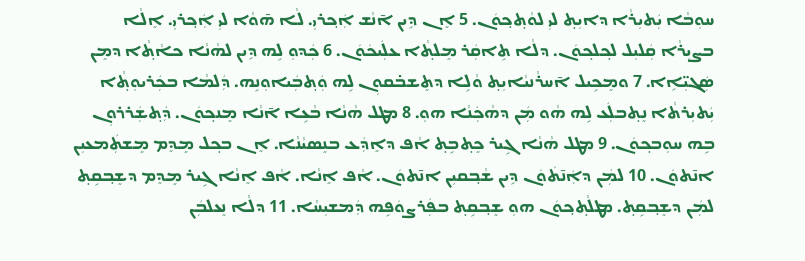ܚܘܼܒܵܐ ܝܲܬܝܼܪܵܐ ܕܐܝܼܬ݂ ܠܝܼ ܠܘܵܬ݂ܟ݂ܘܿܢ. 5 ܐܸܢ ܕܹܝܢ ܐ̄ܢܵܫ ܐܲܟ݂ܪܝܼ. ܠܵܐ ܗ̄ܘܵܐ ܠܝܼ ܐܲܟ݂ܪܝܼ. ܐܸܠܵܐ ܒܨܝܼܪܵܐ ܩܲܠܝܼܠ ܠܟ݂ܠܟ݂ܘܿܢ. ܕܠܵܐ ܬܹܐܩܲܪ ܡܸܠܬ݂ܵܐ ܥܠܲܝܟܿܘܿܢ. 6 ܟܲܕܘܼ ܠܹܗ ܕܹܝܢ ܠܗܵܢܵܐ ܟܐܵܬ݂ܵܐ ܕܡܸܢ ܣܲܓܝܼ̈ܐܹܐ. 7 ܘܡܸܟܹܝܠ ܐ̄ܚܪܵܢܝܵܐܝܼܬ݂ ܘܵܠܹܐ ܕܬܸܫܒ̇ܩܘܼܢ ܠܹܗ ܘܲܬ݂ܒܲܝܐܘܼܢܹܗ. ܕܲܠܡܵܐ ܒܟܲܪܝܘܼܬ݂ܵܐ ܝܲܬܝܼܪܬܵܐ ܢܸܬ݂ܒܠܲܥ ܠܹܗ ܗܵܘ ܡܲܢ ܕܗܵܟܲܢܵܐ ܗܘܼ. 8 ܡܛܠ ܗܵܢܵܐ ܒܵܥܹܐ ܐ̄ܢܵܐ ܡܸܢܟ݂ܘܿܢ. ܕܲܬ݂ܫܲܪܪܘܼܢ ܒܹܗ ܚܘܼܒܟ݂ܘܿܢ. 9 ܡܛܠ ܗܵܢܵܐ ܓܹܝܪ ܟܸܬ݂ܒܹܬ݂ ܐܵܦ ܕܐܸܕܲܥ ܒܢܸܣܝܵܢܵܐ. ܐܸܢ ܒܟ݂ܠ ܡܸܕܸܡ ܡܸܫܬܲܡܥܝܼܢ ܐܢ̄ܬܘܿܢ. 10 ܠܡܲܢ ܕܐܲܢ̄ܬܿܘܿܢ ܕܹܝܢ ܫܵܒ݂ܩܝܼܢ ܐܢ̄ܬܘܿܢ. ܐܵܦ ܐܸܢܵܐ. ܐܵܦ ܐܸܢܵܐ ܓܹܝܪ ܡܸܕܸܡ ܕܫܸܒ݂ܩܹܬ݂ ܠܡܲܢ ܕܫܸܒ݂ܩܹܬ݂. ܡܛܠܵܬ݂ܟ݂ܘܿܢ ܗܘܼ ܫܸܒ݂ܩܹܬ݂ ܒܦܲܪܨܘܿܦܹܗ ܕܲܡܫܝܼܚܵܐ. 11 ܕܠܵܐ ܢܸܥܠܒܲܢ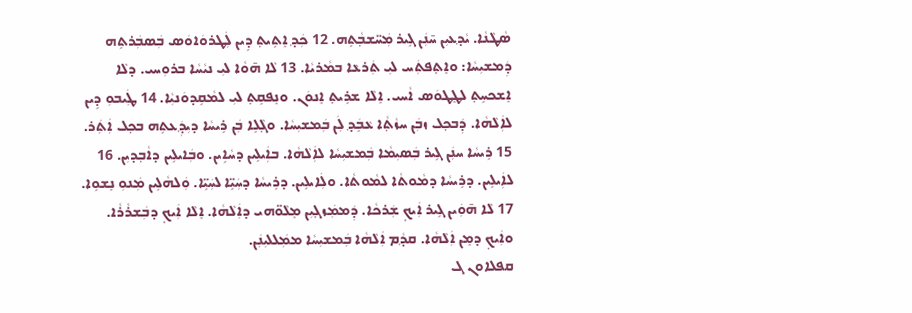ܣܵܛܵܢܵܐ. ܝܵܕ݂ܥܝܼܢ ܚ̄ܢܲܢ ܓܹܝܪ ܡܲܚ̈ܫܒ݂ܵܬܹܗ. 12 ܟܲܕ݂ ܐܸܬܹܝܬ݂ ܕܹܝܢ ܠܲܛܪܘܿܐܘܿܣ ܒܲܣܒܲܪܬܹܗ ܕܲܡܫܝܼܚܵܐ: ܘܐܸܬ݂ܦܬܲܚ ܠܝܼ ܬܲܪܥܵܐ ܒܡܵܪܝܵܐ. 13 ܠܵܐ ܗ̄ܘܵܐ ܠܝܼ ܢܝܵܚܵܐ ܒܪܘܼܚܝ. ܕܠܵܐ ܐܸܫܟܚܹܬ݂ ܠܛܸܛܘܿܣ ܐܵܚܝ. ܐܸܠܵܐ ܫܪܹܝܬ݂ ܐܸܢܘܿܢ. ܘܢܸܦܩܹܬ݂ ܠܝܼ ܠܡܵܩܹܕܘܿܢܝܼܵܐ. 14 ܛܲܝܒܘܼ ܕܹܝܢ ܠܐܲܠܵܗܵܐ. ܕܲܒܟ݂ܠ ܙܒܲܢ ܚܙܵܬ݂ܵܐ ܥܵܒܹܿܕ݂ ܠܲܢ ܒܲܡܫܝܼܚܵܐ. ܘܓ݂ܵܠܹܐ ܒܲܢ ܪܹܝܚܵܐ ܕܝܼܕ݂ܲܥܬܹܗ ܒܟ݂ܠ ܐܲܬܲܪ. 15 ܪܹܝܚܵܐ ܚܢܲܢ ܓܹܝܪ ܒܲܣܝܼܡܵܐ ܒܲܡܫܝܼܚܵܐ ܠܐܲܠܵܗܵܐ. ܒܐܲܝܠܹܝܢ ܕܚܵܐܹܝܢ. ܘܒܲܐܝܠܹܝܢ ܕܐܵܒ݂ܕܝܼܢ. 16 ܠܐܲܝܠܹܝܢ. ܕܪܹܝܚܵܐ ܕܡܵܘܬܵܐ ܠܡܵܘܬܵܐ. ܘܠܲܐܝܠܹܝܢ. ܕܪܹܝܚܵܐ ܕܚܲܝܹ̈ܐ ܠܚܲܝܹ̈ܐ. ܘܲܠܗܵܠܹܝܢ ܡܲܢܘܼ ܢܸܫܘܹܐ. 17 ܠܵܐ ܗ̄ܘܲܝܢ ܓܹܝܪ ܐܲܝܟ݂ ܫܲܪܟܵܐ. ܕܲܡܡܲܙܓ݂ܝܼܢ ܡܸܠܵܘ̈ܗܝ ܕܐܲܠܵܗܵܐ. ܐܸܠܵܐ ܐܲܝܟ݂ ܕܒܲܫܪܵܪܵܐ. ܘܐܲܝܟ݂ ܕܡܸܢ ܐܲܠܵܗܵܐ. ܩܕ݂ܵܡ ܐܲܠܵܗܵܐ ܒܲܡܫܝܼܚܵܐ ܡܡܲܠܠܝܼܢܲܢ.
ܩܦܠܐܘܢ ܓ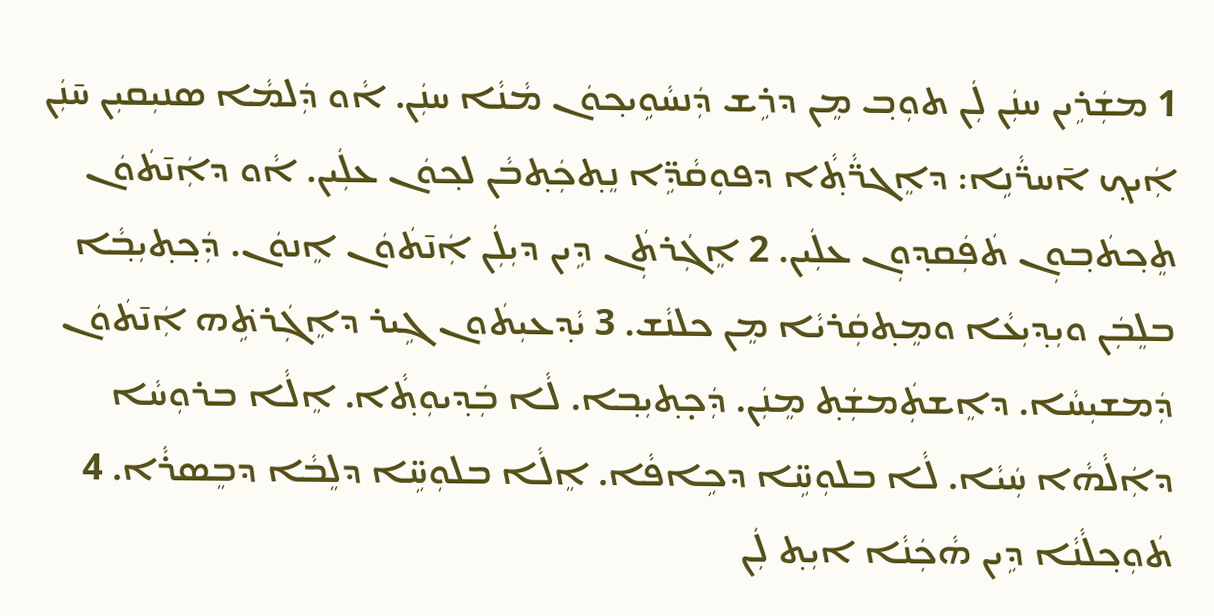1 ܡܫܲܪܹܝܢ ܚܢܲܢ ܠܲܢ ܬܘܼܒ݂ ܡܸܢ ܕܪܹܫ ܕܲܢܚܵܘܹܝܟ݂ܘܿܢ ܡܵܢܵܐ ܚܢܲܢ. ܐܵܘ ܕܲܠܡܵܐ ܣܢܝܼܩܝܼܢ ܚ̄ܢܲܢ ܐܲܝܟ݂ ܐ̄ܚܪ̈ܵܢܹܐ: ܕܐܸܓܪ̈ܵܬ݂ܵܐ ܕܦܘܼܩܵܕܹ̈ܐ ܢܸܬ݂ܟܲܬ݂ܒܵܢ ܠܟ݂ܘܿܢ ܥܠܲܝܢ. ܐܵܘ ܕܐܲܢ̄ܬܿܘܿܢ ܬܸܟ݂ܬܿܒ݂ܘܼܢ ܬܿܦܲܩܕ݂ܘܼܢ ܥܠܲܝܢ. 2 ܐܸܓܲܪܬܲܢ ܕܹܝܢ ܕܝܼܠܲܢ ܐܲܢ̄ܬܿܘܿܢ ܐܸܢܘܿܢ. ܕܲܟ݂ܬ݂ܝܼܒ݂ܵܐ ܒܠܸܒܲܢ ܘܝܼܕ݂ܝܼܥܵܐ ܘܡܸܬ݂ܩܲܪܝܵܐ ܡܸܢ ܟܠܢܵܫ. 3 ܝܵܕ݂ܥܝܼܬܿܘܢ ܓܹܝܪ ܕܐܸܓܲܪܬܹ݁ܗ ܐܲܢ̄ܬܿܘܿܢ ܕܲܡܫܝܼܚܵܐ. ܕܐܸܫܬܲܡܫܲܬ݂ ܡܸܢܲܢ. ܕܲܟ̣ܬ݂ܝܼܒ݂ܐ. ܠܵܐ ܒܲܕ݂ܝܘܼܬ݂ܵܐ. ܐܸܠܵܐ ܒܪܘܼܚܵܐ ܕܐܲܠܵܗܵܐ ܚܲܝܵܐ. ܠܵܐ ܒܠܘܼܚܹ̈ܐ ܕܟܹܐܦܵܐ. ܐܸܠܵܐ ܒܠܘܼܚܹ̈ܐ ܕܠܸܒܵܐ ܕܒܸܣܪܵܐ. 4 ܬܿܘܼܟ݂ܠܵܢܵܐ ܕܹܝܢ ܗܵܟܲܢܵܐ ܐܝܼܬ݂ ܠܲܢ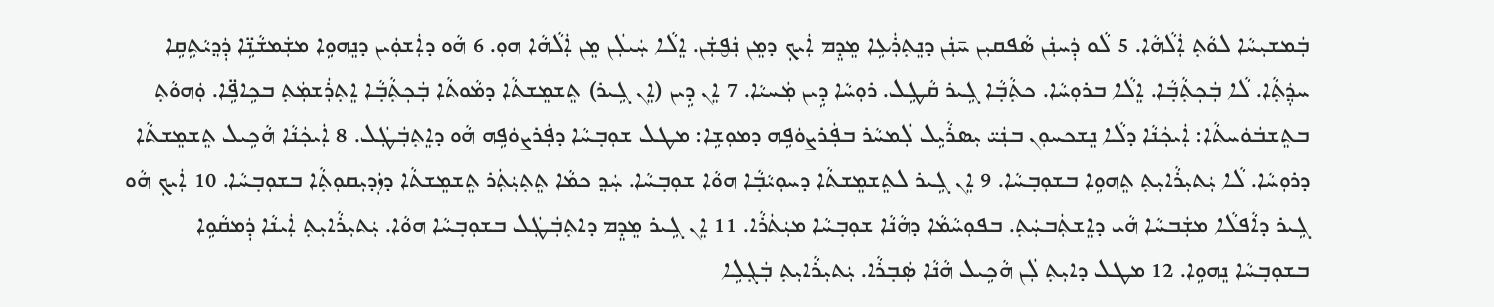ܒܲܡܫܝܼܚܵܐ ܠܘܵܬ݂ ܐܲܠܵܗܵܐ. 5 ܠܵܘ ܕܲܚܢܲܢ ܣܵܦܩܝܼܢ ܚ̄ܢܲܢ ܕܢܸܬ݂ܪܲܥܹܐ ܡܸܕܸܡ ܐܲܝܟ݂ ܕܡܸܢ ܢܲܦ̮ܫܲܢ. ܐܸܠܵܐ ܚܲܝܠܲܢ ܡܸܢ ܐܲܠܵܗܵܐ ܗܘܼ. 6 ܗܵܘ ܕܐܲܫܘܲܝܢ ܕܢܸܗܘܹܐ ܡܫܲܡܫܵܢܹ̈ܐ ܕܲܕ݂ܝܵܬܹܩܹܐ ܚܕ݂ܲܬ݂ܵܐ. ܠܵܐ ܒܲܟ݂ܬ݂ܵܒ݂ܵܐ. ܐܸܠܵܐ ܒܪܘܼܚܵܐ. ܟܬ݂ܵܒ݂ܵܐ ܓܹܝܪ ܩܵܛܹܠ. ܪܘܼܚܵܐ ܕܹܝܢ ܡܲܚܝܵܐ. 7 ܐܸܢ ܕܹܝܢ (ܐܸܢ ܓܹܝܪ) ܬܸܫܡܸܫܬܵܐ ܕܡܵܘܬܵܐ ܒܲܟ݂ܬ݂ܵܒ݂ܵܐ ܐܸܬ݂ܪܲܫܡܲܬ݂ ܒܟܹܐܦܹ̈ܐ. ܘܲܗܘܵܬ݂ ܒܬܸܫܒܿܘܿܚܬܵܐ: ܐܲܝܟܲܢܵܐ ܕܠܵܐ ܢܸܫܟܚܘܼܢ ܒܢܲܝ̈ ܝܼܣܪܵܝܹܠ ܠܲܡܚܵܪ ܒܦܲܪܨܘܿܦܹܗ ܕܡܘܼܫܹܐ: ܡܛܠ ܫܘܼܒ݂ܚܵܐ ܕܦܲܪܨܘܿܦܹܗ ܗܵܘ ܕܐܸܬ݂ܒܲܛܲܠ. 8 ܐܲܝܟܲܢܵܐ ܗܵܟܹܝܠ ܬܸܫܡܸܫܬܵܐ ܕܪܘܼܚܵܐ. ܠܵܐ ܝܲܬܝܼܪܵܐܝܼܬ݂ ܬܸܗܘܹܐ ܒܫܘܼܒ݂ܚܵܐ. 9 ܐܸܢ ܓܹܝܪ ܠܬܸܫܡܸܫܬܵܐ ܕܚܘܼܝܵܒ݂ܵܐ ܗܘܵܐ ܫܘܼܒ݂ܚܵܐ. ܚܲܕ݂ ܟܡܵܐ ܬܸܬ݂ܝܲܬܲܪ ܬܸܫܡܸܫܬܵܐ ܕܙܲܕܝܼܩܘܼܬ݂ܵܐ ܒܫܘܼܒ݂ܚܵܐ. 10 ܐܲܝܟ݂ ܗܵܘ ܓܹܝܪ ܕܐܵܦܠܵܐ ܡܫܲܒܚܵܐ ܗܵܝ ܕܐܸܫܬܲܒܚܲܬ݂. ܒܦܘܼܚܵܡܵܐ ܕܗܵܢܵܐ ܫܘܼܒ݂ܚܵܐ ܡܝܲܬܿܪܵܐ. 11 ܐܸܢ ܓܹܝܪ ܡܸܕܸܡ ܕܐܬ݂ܒܲܛܲܠ ܒܫܘܼܒ݂ܚܵܐ ܗܘܵܐ. ܝܲܬܝܼܪܵܐܝܼܬ݂ ܐܲܝܢܵܐ ܕܲܡܩܵܘܹܐ ܒܫܘܼܒ݂ܚܵܐ ܢܸܗܘܹܐ. 12 ܡܛܠ ܕܐܝܼܬ݂ ܠܲܢ ܗܵܟܹܝܠ ܗܵܢܵܐ ܣܲܒ݂ܪܵܐ. ܝܲܬܝܼܪܵܐܝܼܬ݂ ܒܲܓ݂ܠܹܐ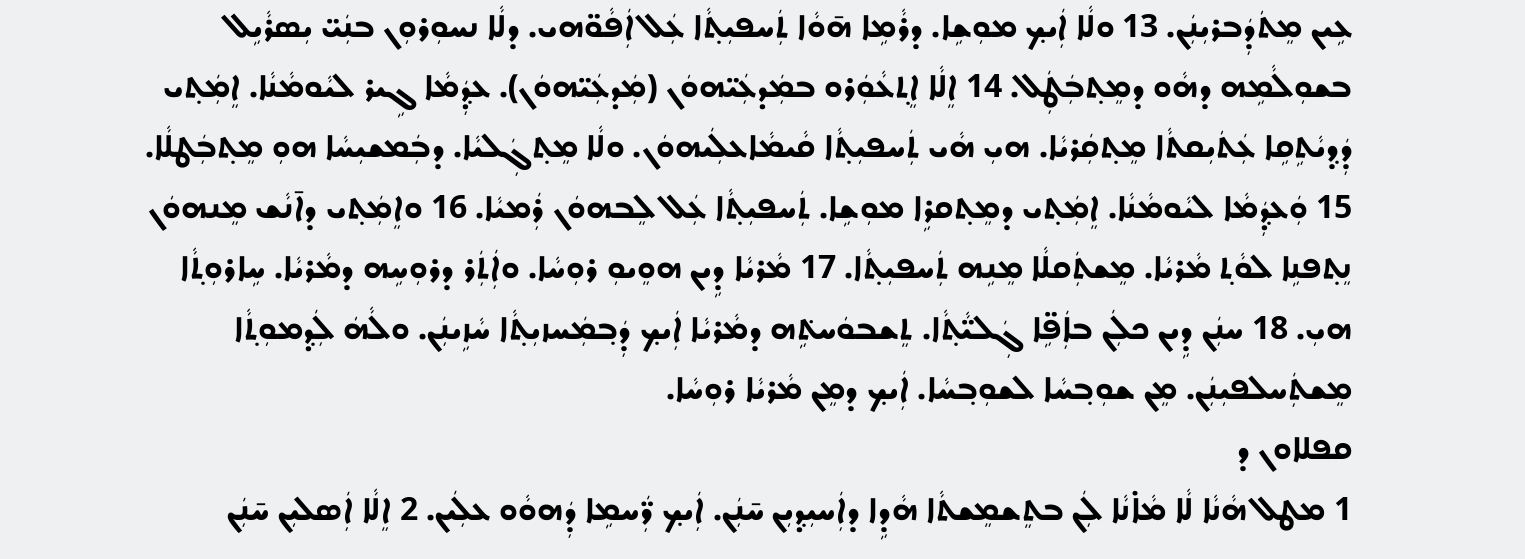ܥܹܝܢ ܡܸܬܿܕܲܒܪܝܼܢܲܢ. 13 ܘܠܵܐ ܐܲܝܟ݂ ܡܘܼܫܹܐ. ܕܪܵܡܹܐ ܗ̄ܘܵܐ ܬܲܚܦܝܼܬ݂ܵܐ ܥܲܠ ܐܲܦܵܘ̈ܗܝ. ܕܠܵܐ ܢܚܘܼܪܘܼܢ ܒܢܲܝ̈ ܝܼܣܪܵܝܹܠ ܒܫܘܼܠܵܡܹܗ ܕܗܵܘ ܕܡܸܬ݂ܒܲܛܲܠ. 14 ܐܸܠܵܐ ܐܸܬ݂ܥܵܘܲܪܘ ܒܡܲܕܥܲܝ̈ܗܘܿܢ (ܡܲܕܥܲܝ̈ܗܘܿܢ). ܥܕ݂ܲܡܵܐ ܓܹܝܪ ܠܝܵܘܡܵܢܵܐ. ܐܸܡܲܬ݂ܝ ܕܲܕ݂ܝܵܬܹܩܹܐ ܥܲܬܿܝܼܩܬܵܐ ܡܸܬ݂ܩܲܪܝܵܐ. ܗܝܼ ܗܵܝ ܬܲܚܦܝܼܬ݂ܵܐ ܩܵܝܡܵܐܥܠܲܝܗܘܿܢ. ܘܠܵܐ ܡܸܬ݂ܓܲܠܝܵܐ. ܕܒܲܡܫܝܼܚܵܐ ܗܘܼ ܡܸܬ݂ܒܲܛܠܵܐ. 15 ܘܲܥܕ݂ܲܡܵܐ ܠܝܵܘܡܵܢܵܐ. ܐܸܡܲܬ݂ܝ ܕܡܸܬ݂ܩܪܹܐ ܡܘܼܫܹܐ. ܬܲܚܦܝܼܬ݂ܵܐ ܥܲܠ ܠܸܒܗܘܿܢ ܪܲܡܝܵܐ. 16 ܘܐܸܡܲܬ݂ܝ ܕܐ̄ܢܵܫ ܡܸܢܗܘܿܢ ܢܸܬ݂ܦܢܹܐ ܠܘܵܬ݂ ܡܵܪܝܵܐ. ܡܸܫܬܲܩܠܵܐ ܡܸܢܹܗ ܬܲܚܦܝܼܬ݂ܵܐ. 17 ܡܵܪܝܵܐ ܕܹܝܢ ܗܘܸܝܘܼ ܪܘܼܚܵܐ. ܘܐܲܬܲܪ ܕܪܘܼܚܹܗ ܕܡܵܪܝܵܐ. ܚܹܐܪܘܼܬ݂ܵܐ ܗܝܼ. 18 ܚܢܲܢ ܕܹܝܢ ܟܠܲܢ ܒܐܲܦܹ̈ܐ ܓܲܠܝ̈ܵܬ݂ܵܐ. ܬܸܫܒܘܿܚܬܹ݁ܗ ܕܡܵܪܝܵܐ ܐܲܝܟ݂ ܕܲܒ݂ܡܲܚܙܝܼܬ݂ܵܐ ܚܵܙܹܝܢܲܢ. ܘܠܵܗܿ ܠܲܕ݂ܡܘܼܬ݂ܵܐ ܡܸܫܬܲܚܠܦܝܼܢܲܢ. ܡܸܢ ܫܘܼܒ݂ܚܵܐ ܠܫܘܼܒ݂ܚܵܐ. ܐܲܝܟ݂ ܕܡܸܢ ܡܵܪܝܵܐ ܪܘܼܚܵܐ.
ܩܦܠܐܘܢ ܕ
1 ܡܛܠ ܗܵܢܵܐ ܠܵܐ ܡܵܐ̇ܢܵܐ ܠܲܢ ܒܬܸܫܡܸܫܬܵܐ ܗܵܕܹܐ ܕܐܲܚܝܼܕ݂ܝܼܢ ܚ̄ܢܲܢ. ܐܲܝܟ݂ ܪ̈ܲܚܡܹܐ ܕܲܗܘܵܘ ܥܠܲܝܢ. 2 ܐܸܠܵܐ ܐܲܣܠܝܼܢ ܚ̄ܢܲܢ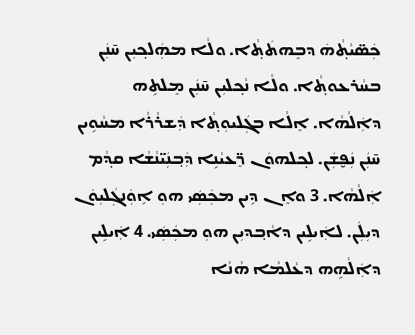ܟܲܣ̈ܝܵܬ݂ܵܗܿ ܕܒܸܗܬܿܬ݂ܵܐ. ܘܠܵܐ ܡܗܲܠܟ݂ܝܼܢ ܚ̄ܢܲܢ ܒܚܵܪܥܘܬ݂ܵܐ. ܘܠܵܐ ܢܵܟ݂ܠܝܼܢ ܚ̄ܢܲܢ ܡܸܠܬܹܗ ܕܐܲܠܵܗܵܐ. ܐܸܠܵܐ ܒܓܲܠܝܘܼܬ݂ܵܐ ܕܲܫܪܵܪܵܐ ܡܚܵܘܹܝܢ ܚ̄ܢܲܢ ܢܲܦ̮ܫܲܢ. ܠܟ݂ܠܗܘܿܢ ܪܸ̈ܥܝܵܢܹܐ ܕܲܒ݂ܢܲܝ̈ܢܵܫܵܐ ܩܕ݂ܵܡ ܐܲܠܵܗܵܐ. 3 ܘܐܸܢ ܕܹܝܢ ܡܟܲܣܲܝ ܗܘܼ ܐܹܘܲܢܓܲܠܝܼܘܿܢ ܕܝܼܠܲܢ. ܠܐܲܝܠܹܝܢ ܕܐܵܒ݂ܕܝܼܢ ܗܘܼ ܡܟܲܣܲܝ. 4 ܐܲܝܠܹܝܢ ܕܐܲܠܵܗܹܗ ܕܥܵܠܡܵܐ ܗܵܢܵܐ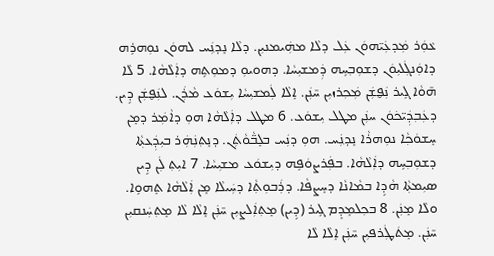ܥܵܘܲܪ ܡܲܕܥܲܝ̈ܗܘܿܢ ܥܲܠ ܕܠܵܐ ܡܗܲܝܡܢܝܼܢ. ܕܠܵܐ ܢܸܕ݂ܢܲܚ ܠܗܘܿܢ ܢܘܼܗܪܹܗ ܕܐܘܲܢܓܲܠܝܼܘܿܢ ܕܫܘܼܒ݂ܚܹܗ ܕܲܡܫܝܼܚܵܐ. ܕܗܘܝܘܼ ܕܡܘܼܬܹܗ ܕܐܲܠܵܗܵܐ. 5 ܠܵܐ ܗ̄ܘܵܐ ܓܹܝܪ ܢܲܦ̮ܫܲܢ ܡܲܟ݂ܪܙܝܼܢ ܚ̄ܢܲܢ. ܐܸܠܵܐ ܠܲܡܫܝܼܚܵܐ ܝܼܫܘܿܥ ܡܵܪܲܢ. ܠܢܲܦ̮ܫܲܢ ܕܹܝܢ. ܕܥܲܒ݂ܕܲܝ̈ܟ݁ܘܿܢ ܚܢܲܢ ܡܛܠ ܝܼܫܘܿܥ. 6 ܡܛܠ ܕܐܲܠܵܗܵܐ ܗܘܼ ܕܐܵܡܲܪ ܕܡܸܢ ܚܸܫܘܿܟ݂ܵܐ ܢܘܼܗܪܵܐ ܢܸܕ݂ܢܲܚ. ܗܘܼ ܕܢܲܚ ܒܠܸܒ̈ܵܘܵܬܲܢ. ܕܢܸܬ݂ܢܲܗܲܪ ܒܝܼܕ݂ܲܥܬ݂ܵܐ ܕܫܘܼܒ݂ܚܹܗ ܕܐܲܠܵܗܵܐ. ܒܦܲܪܨܘܿܦܹܗ ܕܝܼܫܘܿܥ ܡܫܝܼܚܵܐ. 7 ܐܝܼܬ݂ ܠܲܢ ܕܹܝܢ ܣܝܼܡܬ݂ܵܐ ܗܵܕܹܐ ܒܡܵܐܢܵܐ ܕܚܸܨܦܵܐ. ܕܪܲܒܘܼܬ݂ܵܐ ܕܚܲܝܠܵܐ ܡܸܢ ܐܲܠܵܗܵܐ ܬܸܗܘܹܐ. ܘܠܵܐ ܡܸܢܲܢ. 8 ܒܟ݂ܠܡܸܕܸܡ ܓܹܝܪ (ܕܹܝܢ) ܡܸܬ݂ܐܲܠܨܝܼܢ ܚ̄ܢܲܢ ܐܸܠܵܐ ܠܵܐ ܡܸܬ݂ܚܲܢܩܝܼܢ ܚ̄ܢܲܢ. ܡܸܬܿܛܲܪܦܝܼܢ ܚ̄ܢܲܢ ܐܸܠܵܐ ܠܵܐ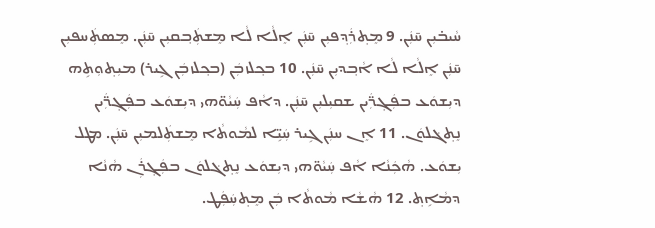ܚܵܝܒ̇ܝܼܢ ܚ̄ܢܲܢ. 9 ܡܸܬ݂ܪܲܕ݂ܦܝܼܢ ܚ̄ܢܲܢ ܐܸܠܵܐ ܠܵܐ ܡܸܫܬܲܒ݂ܩܝܼܢ ܚ̄ܢܲܢ. ܡܸܣܬܲܚܦܝܼܢ ܚ̄ܢܲܢ ܐܸܠܵܐ ܠܵܐ ܐܵܒ݂ܕܝܼܢ ܚ̄ܢܲܢ. 10 ܒܟ݂ܠܙܒܲܢ (ܒܟ݂ܠܙܒܲܢ ܓܹܝܪ) ܡܝܼܬ݂ܘܼܬܹܗ ܕܝܼܫܘܿܥ ܒܦܲܓ݂ܪ̈ܲܝܢ ܫܩܝܼܠܝܼܢ ܚ̄ܢܲܢ. ܕܐܵܦ ܚܲܝܵܘ̈ܗܝ ܕܝܼܫܘܿܥ ܒܦܲܓ݂ܪ̈ܲܝܢ ܢܸܬ݂ܓ݁ܠܘܿܢ. 11 ܐܸܢ ܚܢܲܢ ܓܹܝܪ ܚܲܝܹ̈ܐ ܠܡܵܘܬܵܐ ܡܸܫܬܲܠܡܝܼܢ ܚ̄ܢܲܢ. ܡܛܠ ܝܼܫܘܿܥ. ܗܵܟܲܢܵܐ ܐܵܦ ܚܲܝܵܘ̈ܗܝ ܕܝܼܫܘܿܥ ܢܸܬ݂ܓ݁ܠܘܿܢ ܒܦܲܓ݂ܪܲܢ ܗܵܢܵܐ ܕܡܵܐܹܬ݂. 12 ܗܵܫܵܐ ܡܵܘܬܵܐ ܒܲܢ ܡܸܬ݂ܚܲܦܲܛ.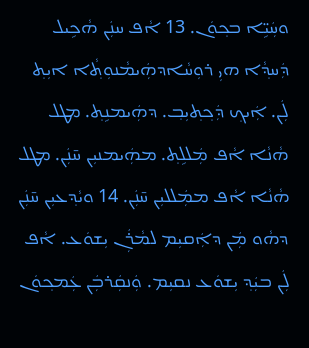ܘܚܲܝܹ̈ܐ ܒܟ݂ܘܿܢ. 13 ܐܵܦ ܚܢܲܢ ܗܵܟܹܝܠ ܕܲܚܕ݂ܵܐ ܗܝܼ ܪܘܼܚܵܐܕܗܲܝܡܵܢܘܼܬ݂ܵܐ ܐܝܼܬ݂ ܠܲܢ. ܐܲܝܟ݂ ܕܲܟ݂ܬ݂ܝܼܒ݂. ܕܗܲܝܡܢܹܬ݂. ܡܛܠ ܗܵܢܵܐ ܐܵܦ ܡܲܠܠܹܬ݂. ܡܗܲܝܡܢܝܼܢ ܚ̄ܢܲܢ. ܡܛܠ ܗܵܢܵܐ ܐܵܦ ܡܡܲܠܠܝܼܢ ܚ̄ܢܲܢ. 14 ܘܝܵܕ݂ܥܝܼܢ ܚ̄ܢܲܢ ܕܗܵܘ ܡܲܢ ܕܐܲܩܝܼܡ ܠܡܵܪܲܢ ܝܼܫܘܿܥ. ܐܵܦ ܠܲܢ ܒܝܲܕ݂ ܝܼܫܘܿܥ ܢܩܝܼܡ. ܘܲܢܩܲܪܒܲܢ ܥܲܡܟ݂ܘܿܢ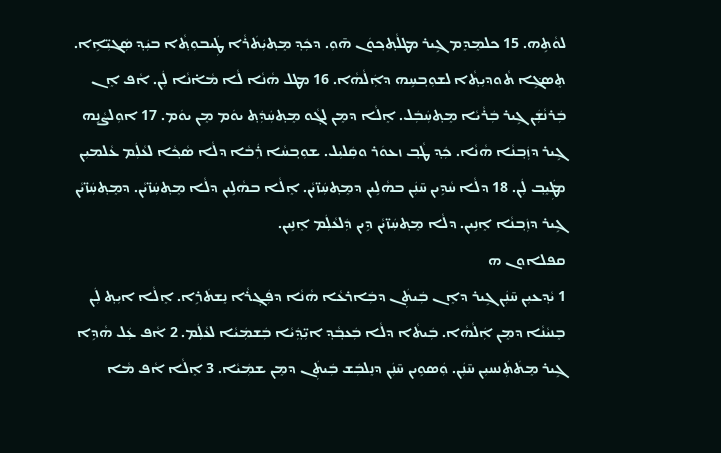ܠܘܵܬܹܗ. 15 ܟܠܡܸܕܸܡ ܓܹܝܪ ܡܛܠܵܬ݂ܟ݂ܘܿܢ ܗ̄ܘܼ. ܕܟܲܕ݂ ܡܸܬ݂ܝܲܬܿܪܵܐ ܛܲܝܒܘܼܬ݂ܵܐ ܒܝܲܕ݂ ܣܲܓܝܼ̈ܐܹܐ. ܬܸܣܓܹ݁ܐ ܬܵܘܕܝܼܬ݂ܵܐ ܠܫܘܼܒ݂ܚܹܗ ܕܐܲܠܵܗܵܐ. 16 ܡܛܠ ܗܵܢܵܐ ܠܵܐ ܡܵܐ̇ܢܵܐ ܠܲܢ. ܐܵܦ ܐܸܢ ܒܲܪܢܵܫܲܢ ܓܹܝܪ ܒܲܪܵܝܵܐ ܡܸܬ݂ܚܲܒܲܠ. ܐܸܠܵܐ ܕܡܸܢ ܠܓ݂ܵܘ ܡܸܬ݂ܚܲܕܲܬ݂ ܝܘܿܡ ܡܸܢ ܝܘܿܡ. 17 ܐܘܼܠܨܵܢܹܗ ܓܹܝܪ ܕܙܲܒ݂ܢܵܐ ܗܵܢܵܐ. ܟܲܕ݂ ܛܵܒ݂ ܙܥܘܿܪ ܘܩܲܠܝܼܠ. ܫܘܼܒ݂ܚܵܐ ܪܲܒܵܐ ܕܠܵܐ ܣܵܟ݂ܵܐ ܠܥܵܠܲܡ ܥܵܠܡܝܼܢ ܡܛܲܝܸܒ݂ ܠܲܢ. 18 ܕܠܵܐ ܚܵܕܹܝܢ ܚ̄ܢܲܢ ܒܗܵܠܹܝܢ ܕܡܸܬ݂ܚܲܙ̈ܝܵܢ. ܐܸܠܵܐ ܒܗܵܠܹܝܢ ܕܠܵܐ ܡܸܬ݂ܚܲܙ̈ܝܵܢ. ܕܡܸܬ݂ܚܲܙ̈ܝܵܢ ܓܹܝܪ ܕܙܲܒ݂ܢܵܐ ܐܸܢܹܝܢ. ܕܠܵܐ ܡܸܬ݂ܚܲܙ̈ܝܵܢ ܕܹܝܢ ܕܲܠܥܵܠܲܡ ܐܸܢܹܝܢ.
ܩܦܠܐܘܢ ܗ
1 ܝܵܕ݂ܥܝܼܢ ܚ̄ܢܲܢ ܓܹܝܪ ܕܐܸܢ ܒܲܝܬܲܢ ܕܒܲܐܪܥܵܐ ܗܵܢܵܐ ܕܦܲܓ݂ܪܵܐ ܢܸܫܬܿܪܹܐ. ܐܸܠܵܐ ܐܝܼܬ݂ ܠܲܢ ܒܸܢܝܵܢܵܐ ܕܡܸܢ ܐܲܠܵܗܵܐ. ܒܲܝܬܵܐ ܕܠܵܐ ܒܲܥܒ݂ܵܕ݂ ܐܝܼ̈ܕ݂ܲܝܵܐ ܒܲܫܡܲܝܵܐ ܠܥܵܠܲܡ. 2 ܐܵܦ ܥܲܠ ܗܵܕܹܐ ܓܹܝܪ ܡܸܬܿܬܲܢܚܝܼܢ ܚ̄ܢܲܢ. ܘܲܣܘܹܝܢ ܚ̄ܢܲܢ ܕܢܸܠܒܲܫ ܒܲܝܬܲܢ ܕܡܸܢ ܫܡܲܝܵܐ. 3 ܐܸܠܵܐ ܐܵܦ ܡܵܐ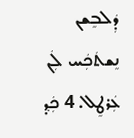ܕܲܠܒܸܫܢ ܢܸܫܬܿܟܲܚ ܠܲܢ ܥܲܪܛܸܠ. 4 ܟܲܕ݂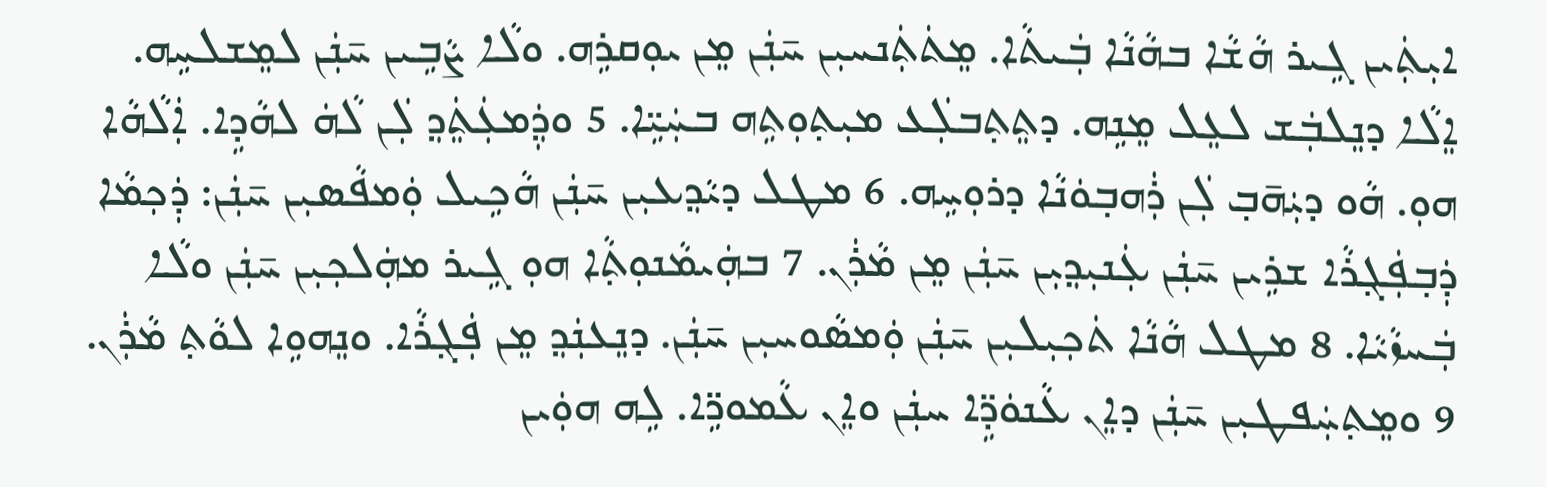ܐܝܼܬܲܝܢ ܓܹܝܪ ܗܵܫܵܐ ܒܗܵܢܵܐ ܒܲܝܬܵܐ. ܡܸܬܿܬܲܢܚܝܼܢ ܚ̄ܢܲܢ ܡܸܢ ܝܘܼܩܪܹܗ. ܘܠܵܐ ܨܵܒܹܝܢ ܚ̄ܢܲܢ ܠܡܸܫܠܚܹܗ. ܐܸܠܵܐ ܕܢܸܠܒܲܫ ܠܥܸܠ ܡܸܢܹܗ. ܕܬܸܬ݂ܒܠܲܥ ܡܝܼܬ݂ܘܼܬܹܗ ܒܚܲܝܹ̈ܐ. 5 ܘܕ݂ܲܡܥܲܬܸܿܕ݂ ܠܲܢ ܠܵܗܿ ܠܗܵܕܹܐ. ܐܲܠܵܗܵܐ ܗܘܼ. ܗܵܘ ܕܝܲܗ̄ܒ݂ ܠܲܢ ܪܲܗܒ݂ܘܿܢܵܐ ܕܪܘܼܚܹܗ. 6 ܡܛܠ ܕܝܵܕ݂ܥܝܼܢ ܚ̄ܢܲܢ ܗܵܟܹܝܠ ܘܲܡܦܵܣܝܼܢ ܚ̄ܢܲܢ: ܕܲܟ݂ܡܵܐ ܕܲܒ݂ܦܲܓ݂ܪܵܐ ܫܪܹܝܢ ܚ̄ܢܲܢ ܥܲܢܝܼܕ݂ܝܼܢ ܚ̄ܢܲܢ ܡܸܢ ܡܵܪܲܢ. 7 ܒܗܲܝܡܵܢܘܼܬ݂ܵܐ ܗܘܼ ܓܹܝܪ ܡܗܲܠܟ݂ܝܼܢ ܚ̄ܢܲܢ ܘܠܵܐ ܒܲܚܙܵܝܵܐ. 8 ܡܛܠ ܗܵܢܵܐ ܬܿܟ݂ܝܼܠܝܼܢ ܚ̄ܢܲܢ ܘܲܡܣܵܘܚܝܼܢ ܚ̄ܢܲܢ. ܕܢܸܥܢܲܕ݂ ܡܸܢ ܦܲܓ݂ܪܵܐ. ܘܢܸܗܘܹܐ ܠܘܵܬ݂ ܡܵܪܲܢ. 9 ܘܡܸܬ݂ܚܲܦܛܝܼܢ ܚ̄ܢܲܢ ܕܐܸܢ ܥܵܢܘܿܕܹ̈ܐ ܚܢܲܢ ܘܐܸܢ ܥܵܡܘܪܹ̈ܐ. ܠܹܗ ܗܘܲܝܢ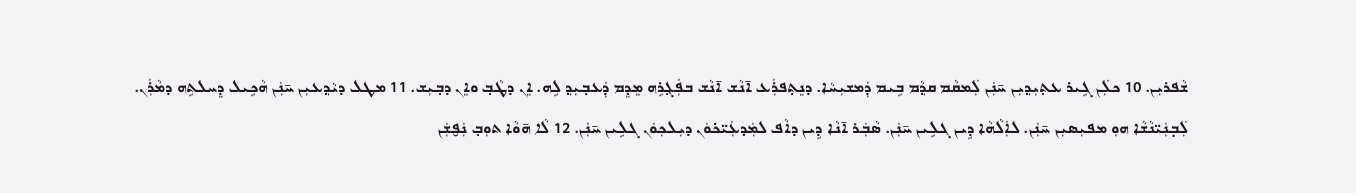ܫܵܦܪܝܼܢ. 10 ܟܠܲܢ ܓܹܝܪ ܥܬ݂ܝܼܕ݂ܝܼܢ ܚ̄ܢܲܢ ܠܲܡܩܵܡ ܩܕ݂ܵܡ ܒܹܝܡ ܕܲܡܫܝܼܚܵܐ. ܕܢܸܬ݂ܦܪܲܥ ܐ̄ܢܵܫ ܐ̄ܢܵܫ ܒܦܲܓ݂ܪܹܗ ܡܸܕܸܡ ܕܲܥܒ݂ܝܼܕ݂ ܠܹܗ. ܐܸܢ ܕܛܵܒ݂ ܘܐܸܢ ܕܒ݂ܝܼܫ. 11 ܡܛܠ ܕܝܵܕ݂ܥܝܼܢ ܚ̄ܢܲܢ ܗܵܟܹܝܠ ܕܸܚܠܬܹܗ ܕܡܵܪܲܢ. ܠܲܒ̣ܢܲܝ̈ܢܵܫܵܐ ܗܘܼ ܡܦܝܼܣܝܼܢ ܚ̄ܢܲܢ. ܠܐܲܠܵܗܵܐ ܕܹܝܢ ܓܠܹܝܢ ܚ̄ܢܲܢ. ܣܵܒܲܪ ܐ̄ܢܵܐ ܕܹܝܢ ܕܐܵܦ ܠܡܲܕܥܲܝ̈ܟ݁ܘܿܢ ܕܝܼܠܟ݂ܘܿܢ ܓܠܹܝܢ ܚ̄ܢܲܢ. 12 ܠܵܐ ܗ̄ܘܵܐ ܬܘܼܒ݂ ܢܲܦ̮ܫܲܢ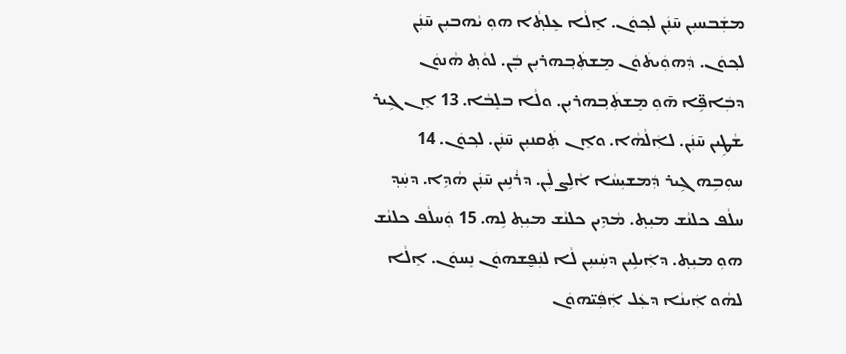ܡܫܲܒܚܝܼܢ ܚ̄ܢܲܢ ܠܟ݂ܘܿܢ. ܐܸܠܵܐ ܥܸܠܬ݂ܵܐ ܗܘܼ ܝܵܗܒܝܼܢ ܚ̄ܢܲܢ ܠܟ݂ܘܿܢ. ܕܲܗܘܲܝܬܿܘܿܢ ܡܸܫܬܲܒ݂ܗܪܝܼܢ ܒܲܢ. ܠܘܵܬ݂ ܗܵܢܘܿܢ ܕܒܲܐܦܹ̈ܐ ܗ̄ܘܼ ܡܸܫܬܲܒ݂ܗܪܝܼܢ. ܘܠܵܐ ܒܠܸܒܵܐ. 13 ܐܸܢ ܓܹܝܪ ܫܵܛܹܝܢ ܚ̄ܢܲܢ. ܠܐܲܠܵܗܵܐ. ܘܐܸܢ ܬܲܩܢܝܼܢ ܚ̄ܢܲܢ. ܠܟ݂ܘܿܢ. 14 ܚܘܼܒܹܗ ܓܹܝܪ ܕܲܡܫܝܼܚܵܐ ܐܵܠܹܨ ܠܲܢ. ܕܪܵܢܹܝܢ ܚ̄ܢܲܢ ܗܵܕܹܐ. ܕܚܲܕ݂ ܚܠܵܦ ܟܠܢܵܫ ܡܝܼܬ݂. ܡܵܕܹܝܢ ܟܠܢܵܫ ܡܝܼܬ݂ ܠܹܗ. 15 ܘܲܚܠܵܦ ܟܠܢܵܫ ܗܘܼ ܡܝܼܬ݂. ܕܐܲܝܠܹܝܢ ܕܚܲܝܝܼܢ ܠܵܐ ܠܢܲܦ̮ܫܗܘܿܢ ܢܸܚܘܿܢ. ܐܸܠܵܐ ܠܗܵܘ ܐܲܝܢܵܐ ܕܥܲܠ ܐܲܦܲܝ̈ܗܘܿܢ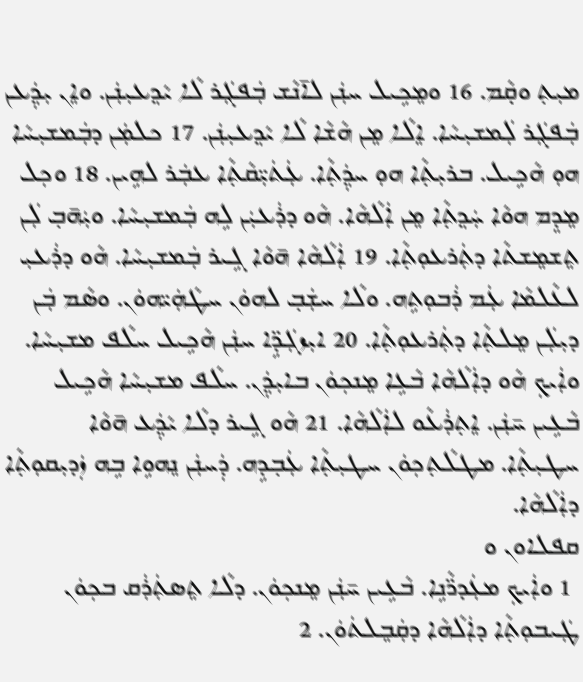ܡܝܼܬ݂ ܘܩ̣ܵܡ. 16 ܘܡܸܟܹܝܠ ܚܢܲܢ ܠܐ̄ܢܵܫ ܒܲܦܓܲܪ ܠܵܐ ܝܵܕ݂ܥܝܼܢܲܢ. ܘܐܸܢ ܝܼܕ݂ܲܥܢ ܒܲܦܓܲܪ ܠܲܡܫܝܼܚܵܐ. ܐܸܠܵܐ ܡܸܢ ܗܵܫܵܐ ܠܵܐ ܝܵܕ݂ܥܝܼܢܲܢ. 17 ܟܠܡܲܢ ܕܒܲܡܫܝܼܚܵܐ ܗܘܼ ܗܵܟܹܝܠ. ܒܪܝܼܬ݂ܵܐ ܗܘܼ ܚܕ݂ܲܬ݂ܵܐ. ܥܲܬܿܝܼ̈ܩܵܬ݂ܵܐ ܥܒܲܪ ܠܗܹܝܢ. 18 ܘܟ݂ܠ ܡܸܕܸܡ ܗܘܵܐ ܚܲܕ݂ܬ݂ܵܐ ܡܸܢ ܐܲܠܵܗܵܐ. ܗܵܘ ܕܪܲܥܝܲܢ ܠܹܗ ܒܲܡܫܝܼܚܵܐ. ܘܝܲܗ̄ܒ݂ ܠܲܢ ܬܸܫܡܸܫܬܵܐ ܕܬܲܪܥܘܼܬ݂ܵܐ. 19 ܐܲܠܵܗܵܐ ܗ̄ܘܵܐ ܓܹܝܪ ܒܲܡܫܝܼܚܵܐ. ܗܵܘ ܕܪܲܥܝܼ ܠܥܵܠܡܵܐ ܥܲܡ ܪܲܒܘܼܬܹܗ. ܘܠܵܐ ܚܫܲܒ݂ ܠܗܘܿܢ ܚܛܵܗܲܝ̈ܗܘܿܢ. ܘܣܵܡ ܒܲܢ ܕܝܼܠܲܢ ܡܸܠܬ݂ܵܐ ܕܬܲܪܥܘܼܬ݂ܵܐ. 20 ܐܝܼܙܓܲܕܹ̈ܐ ܚܢܲܢ ܗܵܟܹܝܠ ܚܠܵܦ ܡܫܝܼܚܵܐ. ܘܐܲܝܟ݂ ܗܵܘ ܕܐܲܠܵܗܵܐ ܒܵܥܹܐ ܡܸܢܟ݂ܘܿܢ ܒܐܝܼܕ݂ܲܢ. ܚܠܵܦ ܡܫܝܼܚܵܐ ܗܵܟܹܝܠ ܒܵܥܹܝܢ ܚ̄ܢܲܢ. ܐܸܬ݂ܪܲܥܵܘ ܠܐܲܠܵܗܵܐ. 21 ܗܵܘ ܓܹܝܪ ܕܠܵܐ ܝܵܕ݂ܲܥ ܗ̄ܘܵܐ ܚܛܝܼܬ݂ܵܐ. ܡܛܠܵܬ݂ܟ݂ܘܿܢ ܚܛܝܼܬ݂ܵܐ ܥܲܒ݂ܕܹܗ. ܕܲܚܢܲܢ ܢܸܗܘܹܐ ܒܹܗ ܙܲܕܝܼܩܘܼܬ݂ܵܐ ܕܐܲܠܵܗܵܐ.
ܩܦܠܐܘܢ ܘ
 1 ܘܐܲܝܟ݂ ܡܥܲܕܪ̈ܵܢܹܐ. ܒܵܥܹܝܢ ܚ̄ܢܲܢ ܡܸܢܟ݂ܘܿܢ. ܕܠܵܐ ܬܸܣܬܲܪܲܩ ܒܟ݂ܘܿܢ ܛܲܝܒܘܼܬ݂ܵܐ ܕܐܲܠܵܗܵܐ ܕܩܲܒܸܠܬܿܘܿܢ. 2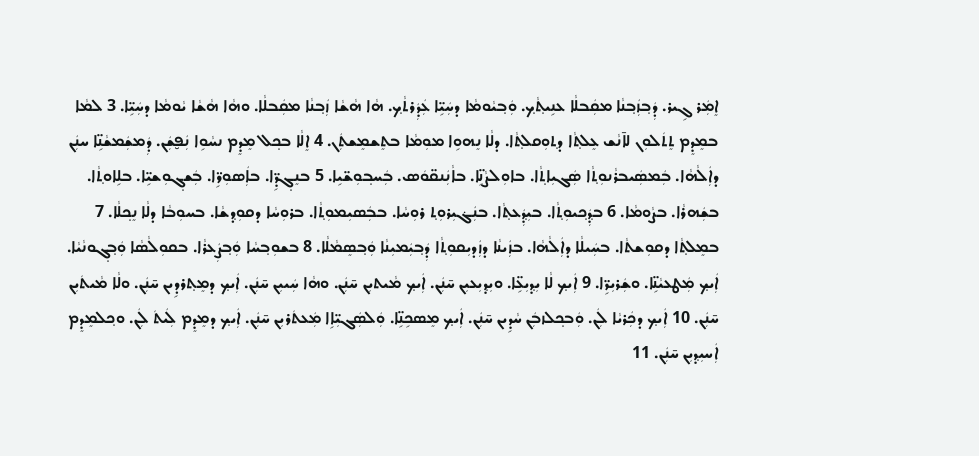ܐܸܡܲܪ ܓܹܝܪ. ܕܲܒ݂ܙܲܒ݂ܢܵܐ ܡܩܲܒܠܵܐ ܥܢܹܝܬ݂ܵܟ݂. ܘܲܒ݂ܝܵܘܡܵܐ ܕܚܲܝܹ̈ܐ ܥܲܕܲܪܬܵܟ݂. ܗܵܐ ܗܵܫܵܐ ܙܲܒ݂ܢܵܐ ܡܩܲܒܠܵܐ. ܘܗܵܐ ܗܵܫܵܐ ܝܵܘܡܵܐ ܕܚܲܝܹ̈ܐ. 3 ܠܡܵܐ ܒܡܸܕܸܡ ܬܸܬܿܠܘܼܢ ܠܐ̄ܢܵܫ ܥܸܠܬ݂ܵܐ ܕܬ݂ܘܼܩܠܬ݂ܵܐ. ܕܠܵܐ ܢܸܗܘܹܐ ܡܘܼܡܵܐ ܒܬܸܫܡܸܫܬܲܢ. 4 ܐܸܠܵܐ ܒܟ݂ܠ ܡܸܕܸܡ ܢܚܵܘܹܐ ܢܲܦ̮ܫܲܢ. ܕܲܡܫܲܡܫܵܢܹ̈ܐ ܚܢܲܢ ܕܐܲܠܵܗܵܐ. ܒܲܡܣܲܝܒܪܵܢܘܼܬ݂ܵܐ ܣܲܓܝܼܐܬ݂ܵܐ. ܒܐܘܼܠܨܵܢܹ̈ܐ. ܒܐܵܢܲܢܩ̈ܘܿܣ. ܒܲܚܒ݂ܘܼܫ̈ܝܹܐ. 5 ܒܢܸܓ݂ܕܹ̈ܐ. ܒܐܲܣܘܼܪܹ̈ܐ. ܒܲܫܓ݂ܘܼܫܝܹ̈ܐ. ܒܠܹܐܘܬ݂ܵܐ. ܒܫܲܗܪܵܐ. ܒܨܵܘܡܵܐ. 6 ܒܕ݂ܲܟ݂ܝܘܼܬ݂ܵܐ. ܒܝܼܕ݂ܲܥܬ݂ܵܐ. ܒܢܲܓ݁ܝܼܪܘܼܬ݂ ܪܘܼܚܵܐ. ܒܒܲܣܝܼܡܘܼܬ݂ܵܐ. ܒܪܘܼܚܵܐ ܕܩܘܼܕ݂ܫܵܐ. ܒܚܘܼܒܵܐ ܕܠܵܐ ܢܸܟ݂ܠܵܐ. 7 ܒܡܸܠܬ݂ܵܐ ܕܩܘܼܫܬܵܐ. ܒܚܲܝܠܵܐ ܕܐܲܠܵܗܵܐ. ܒܙܲܝܢܵܐ ܕܙܲܕܝܼܩܘܼܬ݂ܵܐ ܕܲܒ݂ܝܲܡܝܼܢܵܐ ܘܲܒ݂ܣܸܡܵܠܵܐ. 8 ܒܫܘܼܒ݂ܚܵܐ ܘܲܒ݂ܨܲܥܪܵܐ. ܒܩܘܼܠܵܣܵܐ ܘܲܒ݂ܓ݂ܘܢܵܝܵܐ. ܐܲܝܟ݂ ܡܲܛܥܝܵܢܹ̈ܐ. ܘܫܲܪܝܼܪܹ̈ܐ. 9 ܐܲܝܟ݂ ܠܵܐ ܝܼܕ݂ܝܼܥܹ̈ܐ. ܘܝܼܕ݂ܝܼܥܝܼܢ ܚ̄ܢܲܢ. ܐܲܝܟ݂ ܡܵܝܬܝܼܢ ܚ̄ܢܲܢ. ܘܗܵܐ ܚܲܝܝܼܢ ܚ̄ܢܲܢ. ܐܲܝܟ݂ ܕܡܸܬ݂ܪܕܹܝܢ ܚ̄ܢܲܢ. ܘܠܵܐ ܡܵܝܬܿܝܼܢ ܚ̄ܢܲܢ. 10 ܐܲܝܟ݂ ܕܟܲܪܝܵܐ ܠܲܢ. ܘܲܒܟ݂ܠܙܒܲܢ ܚܵܕܹܝܢ ܚ̄ܢܲܢ. ܐܲܝܟ݂ ܡܸܣܟܹܢܹ̈ܐ. ܘܲܠܣܲܓܝܼ̈ܐܹܐ ܡܲܥܬܿܪܝܼܢ ܚ̄ܢܲܢ. ܐܲܝܟ݂ ܕܡܸܕܸܡ ܠܲܝܬܿ ܠܲܢ. ܘܟ݂ܠܡܸܕܸܡ ܐܲܚܝܼܕ݂ܝܼܢ ܚ̄ܢܲܢ. 11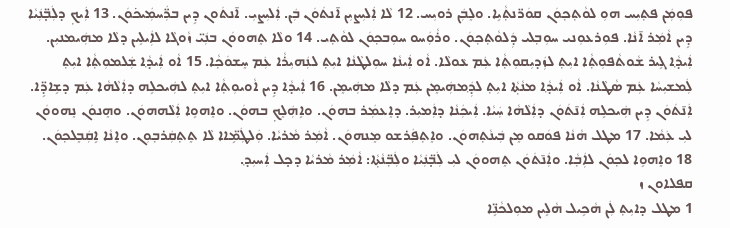ܦܘܼܡܲܢ ܦܬ݂ܝܼܚ ܗܘܼ ܠܘܵܬ݂ܟ݂ܘܿܢ ܩܘܿܪ̈ܢܬ݂ܵܝܹܐ. ܘܠܸܒܲܢ ܪܘܝܼܚ. 12 ܠܵܐ ܐܲܠܝܼܨܝܼܢ ܐ̄ܢܬܿܘܿܢ ܒܲܢ. ܐܲܠܝܼܨܝܼ. ܐ̄ܢܬܿܘܢ ܕܹܝܢ ܒܪ̈ܲܚܡܲܝܟ݁ܘܿܢ. 13 ܐܲܝܟ݂ ܕܠܲܒ̣̈ܢܲܝܵܐ ܕܹܝܢ ܐܵܡܲܪ ܐ̄ܢܵܐ. ܦܘܼܪܥܘܼܢܝ ܚܘܼܒ݂ܠܝ ܕܲܠܘܵܬ݂ܟ݂ܘܿܢ. ܘܪܵܘܲܚܘ ܚܘܼܒܟ݂ܘܿܢ ܠܘܵܬ݂ܝ. 14 ܘܠܵܐ ܬܸܗܘܘܿܢ ܒܢܲܝ̈ ܙܵܘܓܵܐ ܠܐܲܝܠܹܝܢ ܕܠܵܐ ܡܗܲܝܡܢܝܼܢ. ܐܲܝܕ݂ܵܐ ܓܹܝܪ ܫܵܘܬܵܦܘܼܬ݂ܵܐ ܐܝܼܬ݂ ܠܙܲܕܝܼܩܘܼܬ݂ܵܐ ܥܲܡ ܥܵܘܠܵܐ. ܐܵܘ ܐܲܝܢܵܐ ܚܘܼܠܛܵܢܵܐ ܐܝܼܬ݂ ܠܢܲܗܝܼܪܵܐ ܥܲܡ ܚܸܫܘܿܟ݂ܵܐ. 15 ܐܵܘ ܐܲܝܕ݂ܵܐ ܫܲܠܡܘܼܬ݂ܵܐ ܐܝܼܬ݂ ܠܲܡܫܝܼܚܵܐ ܥܲܡ ܣܵܛܵܢܵܐ. ܐܵܘ ܐܲܝܕ݂ܵܐ ܡܢܵܬ݂ܵܐ ܐܝܼܬ݂ ܠܕ݂ܲܡܗܲܝܡܸܢ ܥܲܡ ܕܠܵܐ ܡܗܲܝܡܸܢ. 16 ܐܲܝܕ݂ܵܐ ܕܹܝܢ ܐܵܘܝܘܼܬ݂ܵܐ ܐܝܼܬ݂ ܠܗܲܝܟܠܹܗ ܕܐܲܠܵܗܵܐ ܥܲܡ ܕܫܹܐܕܹ̈ܐ. ܐܲܢ̄ܬܿܘܿܢ ܕܹܝܢ ܗܲܝܟܠܹܗ ܐܲܢ̄ܬܿܘܿܢ ܕܐܲܠܵܗܵܐ ܚܲܝܵܐ. ܐܲܝܟܲܢܵܐ ܕܐܲܡܝܼܪ. ܕܐܸܥܡܲܪ ܒܗܘܿܢ. ܘܐܹܗܲܠܸܟ݂ ܒܗܘܿܢ. ܘܐܸܗܘܹܐ ܐܲܠܵܗܗܘܿܢ. ܘܗܸܢܘܿܢ ܢܸܗܘܘܿܢ ܠܝܼ ܥܲܡܵܐ. 17 ܡܛܠ ܗܵܢܵܐ ܦܘܿܩܘ ܡܸܢ ܒܲܝܢܵܬ݂ܗܘܿܢ. ܘܐܸܬ݂ܦܲܪܫܘ ܡܸܢܗܘܿܢ. ܐܵܡܲܪ ܡܵܪܝܵܐ. ܘܲܠܛܲܡܹ̈ܐܐ ܠܵܐ ܬܸܬ݂ܩܲܪܒ݂ܘܼܢ. ܘܐܸܢܵܐ ܐܹܩܲܒܸܠܟ݂ܘܿܢ. 18 ܘܐܸܗܘܹܐ ܠܟ݂ܘܿܢ ܠܐܲܒ݂ܵܐ. ܘܐܲܢ̄ܬܿܘܿܢ ܬܸܗܘܘܿܢ ܠܝܼ ܠܲܒ̣̈ܢܲܝܵܐ ܘܠܲܒ݂̈ܢܵܬ݂ܵܐ: ܐܵܡܲܪ ܡܵܪܝܵܐ ܕܟ̣ܠ ܐܲܚܝܼܕ݂.
ܩܦܠܐܘܢ ܙ
1 ܡܛܠ ܕܐܝܼܬ݂ ܠܲܢ ܗܵܟܹܝܠ ܗܵܠܹܝܢ ܡܘܼܠܟܵܢܹ̈ܐ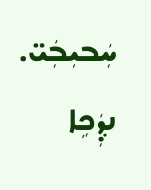ܚܲܒܝܼܒܲܝ̈. ܢܕ݂ܲܟܹܐ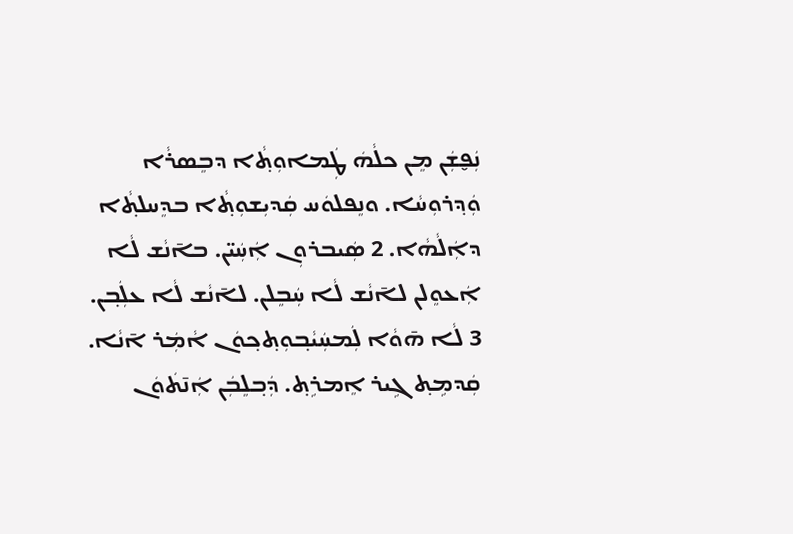ܢܲܦ̮ܫܲܢ ܡܸܢ ܟܠܵܗܿ ܛܲܡܐܘܼܬ݂ܵܐ ܕܒܸܣܪܵܐ ܘܲܕ݂ܪܘܼܚܵܐ. ܘܢܸܦܠܘܿܚ ܩܲܕܝܼܫܘܼܬ݂ܵܐ ܒܕܸܚܠܬ݂ܵܐ ܕܐܲܠܵܗܵܐ. 2 ܣܲܝܒܪܘܼܢ ܐܲܚܲܝ̈ܢ. ܒܐ̄ܢܵܫ ܠܵܐ ܐܲܥܘܸܠܢ ܠܐ̄ܢܵܫ ܠܵܐ ܚܲܒܸܠܢ. ܠܐ̄ܢܵܫ ܠܵܐ ܥܠܲܒ݂ܢ. 3 ܠܵܐ ܗ̄ܘܵܐ ܠܲܡܚܲܝܵܒ݂ܘܼܬ݂ܟ݂ܘܿܢ ܐܵܡܲܪ ܐ̄ܢܵܐ. ܩܲܕܡܹܬ݂ ܓܹܝܪ ܐܸܡܪܹܬ݂. ܕܲܒ݂ܠܸܒܲܢ ܐܲܢ̄ܬܿܘܿܢ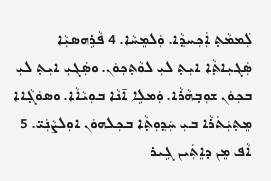ܠܲܡܡܵܬ݂ ܐܲܟ݂ܚܕ݂ܵܐ. ܘܲܠܡܸܚܵܐ. 4 ܦܵܪܹܗܣܝܼܵܐ ܣܲܓܝܼܐܬ݂ܵܐ ܐܝܼܬ݂ ܠܝܼ ܠܘܵܬ݂ܟ݂ܘܿܢ. ܘܣܲܓܝܼ ܐܝܼܬ݂ ܠܝܼ ܒܟ݂ܘܿܢ ܫܘܼܒ݂ܗܵܪܵܐ. ܘܲܡܠܹܐ ܐ̄ܢܵܐ ܒܘܼܝܵܐܵܐ. ܘܣܘܿܓ݂ܵܐܐ ܡܸܬ݂ܝܲܬܿܪܵܐ ܒܝܼ ܚܲܕ݂ܘܼܬ݂ܵܐ ܒܟ݂ܠܗܘܿܢ ܐܘܼܠܨܵܢܲܝ̈. 5 ܐܵܦ ܡܸܢ ܕܐܸܬܲܝܢ ܓܹܝܪ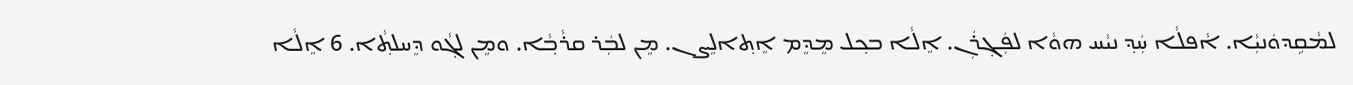ܠܡܵܩܹܕܘܿܢܝܼܵܐ. ܐܵܦܠܵܐ ܚܲܕ݂ ܢܝܵܚ ܗܘܵܐ ܠܦܲܓ݂ܪܲܢ. ܐܸܠܵܐ ܒܟ݂ܠ ܡܸܕܸܡ ܐܸܬ݂ܐܠܸܨܢ. ܡܸܢ ܠܒܲܪ ܩܪܵܒ݂ܵܐ. ܘܡܸܢ ܠܓ݂ܵܘ ܕܸܚܠܬ݂ܵܐ. 6 ܐܸܠܵܐ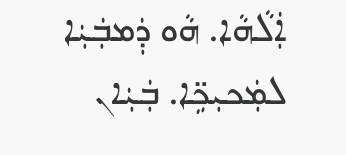ܐܲܠܵܗܵܐ. ܗܵܘ ܕܲܡܒܲܝܲܐ ܠܡܲܟܝܼܟܹ̈ܐ. ܒܲܝܲܐܢ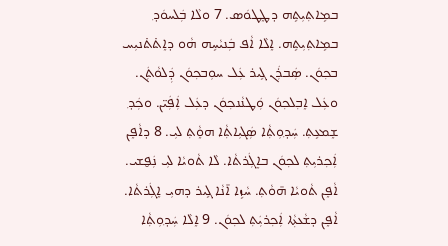ܒܡܹܐܬ݂ܝܼܬܹܗ ܕܛܸܛܘܿܣ. 7 ܘܠܵܐ ܒܲܠܚܘܿܕ݂ ܒܡܹܐܬ݂ܝܼܬܹܗ. ܐܸܠܵܐ ܐܵܦ ܒܲܢܝܵܚܹܗ ܗܵܘ ܕܐܸܬ̇ܬ̇ܢܝܼܚ ܒܟ݂ܘܿܢ. ܣܲܒܪܲܢ ܓܹܝܪ ܥܲܠ ܚܘܼܒܟ݂ܘܿܢ ܕܲܠܘܵܬܲܢ. ܘܥܲܠ ܐܸܒ݂ܠܟ݂ܘܿܢ ܘܲܛܢܵܢܟ݂ܘܿܢ ܕܥܲܠ ܐܲܦܲܝ̈ܢ. ܘܟܲܕ݂ ܫܸܡܥܹܬ݂. ܚܲܕ݂ܘܼܬ݂ܵܐ ܣܲܓܝܼܐܬ݂ܵܐ ܗܘܸܵܬ݂ ܠܝܼ. 8 ܕܐܵܦܸܢ ܐܲܟ݂ܪܝܼܬ݂ ܠܟ݂ܘܿܢ ܒܐܸܓܲܪܬܵܐ. ܠܵܐ ܬܵܘܝܵܐ ܠܝܼ ܢܲܦ̮ܫܝ. ܐܵܦܸܢ ܬܵܘܝܵܐ ܗ̄ܘܵܬ݂. ܚܵܙܹܐ ܐ̄ܢܵܐ ܓܹܝܪ ܕܗܝܼ ܐܸܓܲܪܬܵܐ. ܐܵܦܸܢ ܕܫܵܥܬ݂ܵܐ ܐܲܟ݂ܪܝܲܬ݂ ܠܟ݂ܘܿܢ. 9 ܐܸܠܵܐ ܚܲܕ݂ܘܼܬ݂ܵܐ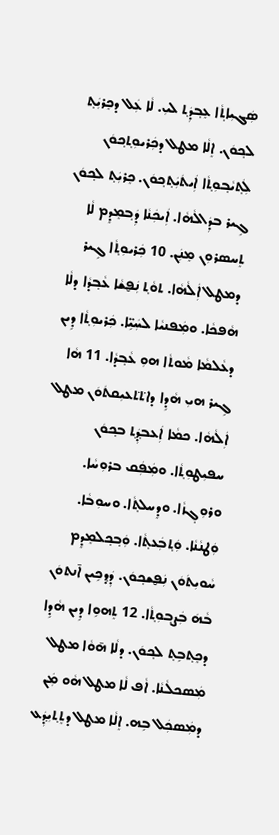ܣܲܓܝܼܐܬ݂ܵܐ ܥܸܒ݂ܕܲܬ݂ ܠܝܼ. ܠܵܐ ܥܲܠ ܕܟܸܪܝܲܬ݂ ܠܟ݂ܘܿܢ. ܐܸܠܵܐ ܡܛܠ ܕܟܲܪܝܘܼܬ݂ܟ݂ܘܿܢ ܠܲܬ݂ܝܵܒ݂ܘܼܬ݂ܵܐ ܐܲܝܬܿܝܲܬ݂ܟ݂ܘܿܢ. ܟܸܪܝܲܬ݂ ܠܟ݂ܘܿܢ ܓܹܝܪ ܒܕܲܐܠܵܗܵܐ. ܐܲܝܟܲܢܵܐ ܕܲܒ݂ܡܸܕܸܡ ܠܵܐ ܬܸܚܣܪܘܼܢ ܡܸܢܲܢ. 10 ܟܲܪܝܘܼܬ݂ܵܐ ܓܹܝܪ ܕܡܛܠ ܐܲܠܵܗܵܐ. ܬܘܵܬ݂ ܢܲܦ̮ܫܵܐ ܥܵܒ݂ܕܵܐ ܕܠܵܐ ܗܵܦܟܵܐ. ܘܡܲܦܢܝܵܐ ܠܚܲܝܹ̈ܐ. ܟܲܪܝܘܼܬ݂ܵܐ ܕܹܝܢ ܕܥܵܠܡܵܐ ܡܵܘܬܵܐ ܗܘܼ ܥܵܒ݂ܕܵܐ. 11 ܗܵܐ ܓܹܝܪ ܗܝܼ ܗܵܕܹܐ ܕܐܬ݁ܬ݁ܥܝܼܩܬܿܘܿܢ ܡܛܠ ܐܲܠܵܗܵܐ. ܟܡܵܐ ܐܲܥܒܕ݂ܲܬ݂ ܒܟ݂ܘܿܢ ܚܦܝܼܛܘܼܬ݂ܵܐ. ܘܡܲܦܲܩ ܒܪܘܼܚܵܐ. ܘܪܘܼܓ݂ܙܵܐ. ܘܕܸܚܠܬ݂ܵܐ. ܘܚܘܼܒܵܐ. ܘܲܛܢܵܢܵܐ. ܘܲܬ݂ܒܲܥܬ݂ܵܐ. ܘܲܒ݂ܟ݂ܠܡܸܕܸܡ ܚܵܘܝܼܬܿܘܿܢ ܢܲܦ̮ܫܟ݂ܘܿܢ. ܕܲܕ݂ܟܹܝܢ ܐ̄ܢܬܘܿܢ ܒܵܗܿ ܒܲܨܒ݂ܘܼܬ݂ܵܐ. 12 ܬܸܗܘܹܐ ܕܹܝܢ ܗܵܕܹܐ ܕܟܸܬ݂ܒܹܬ݂ ܠܟ݂ܘܿܢ. ܕܠܵܐ ܗ̄ܘܵܐ ܡܛܠ ܡܲܣܟܠܵܢܵܐ. ܐܵܦ ܠܵܐ ܡܛܠ ܗܵܘ ܡܲܢ ܕܡܲܣܟܲܠ ܒܹܗ. ܐܸܠܵܐ ܡܛܠ ܕܬܸܬ݂ܝܼܕ݂ܲܥ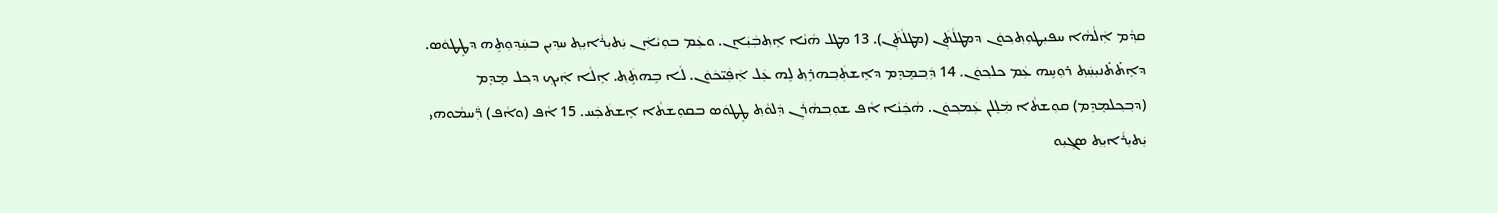ܩܕ݂ܵܡ ܐܲܠܵܗܵܐ ܚܦܝܼܛܘܼܬ݂ܟ݂ܘܿܢ ܕܡܛܠܵܬܲܢ (ܡܛܠܵܬܲܢ). 13 ܡܛܠ ܗܵܢܵܐ ܐܸܬ݂ܒܲܝܲܐܢ. ܘܥܲܡ ܒܘܼܝܵܐܲܢ ܝܲܬܝܼܪܵܐܝܼܬ݂ ܚܕ݂ܝܼܢ ܒܚܲܕ݂ܘܼܬܹܗ ܕܛܸܛܘܿܣ. ܕܐܸܬ̇ܬ̇ܢܝܼܚܲܬ݂ ܪܘܼܚܹܗ ܥܲܡ ܟܠܟ݂ܘܿܢ. 14 ܕܲܒ݂ܡܸܕܸܡ ܕܐܸܫܬܲܒ݂ܗܪܹܬ݂ ܠܹܗ ܥܲܠ ܐܲܦܲܝ̈ܟܿܘܿܢ. ܠܵܐ ܒܹܗܬܹܿܬ݂. ܐܸܠܵܐ ܐܲܝܟ݂ ܕܟ݂ܠ ܡܸܕܸܡ (ܕܒ݂ܟ݂ܠܡܸܕܸܡ) ܩܘܼܫܬܵܐ ܡܲܠܸܠܢ ܥܲܡܟ݂ܘܿܢ. ܗܵܟܲܢܵܐ ܐܵܦ ܫܘܼܒ݂ܗܵܪܲܢ ܕܲܠܘܵܬ݂ ܛܸܛܘܿܣ ܒܩܘܼܫܬܵܐ ܐܸܫܬܿܟܲܚ. 15 ܐܵܦ (ܘܐܵܦ) ܪ̈ܲܚܡܵܘܗܝ ܝܲܬܝܼܪܵܐܝܼܬ݂ ܣܓ݂ܝܼܘ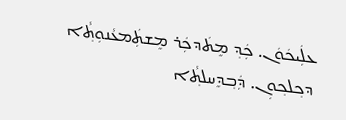ܥܠܲܝܟܿܘܿܢ. ܟܲܕ݂ ܡܸܬܿܕܟܲܪ ܡܸܫܬܲܡܥܵܢܘܼܬ݂ܵܐ ܕܟ݂ܠܟ݂ܘܼܢ. ܕܲܒ݂ܕܸܚܠܬ݂ܵܐ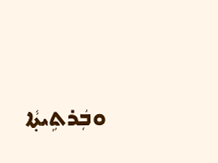ܘܒܲܪܬܹܝܬ݂ܵܐ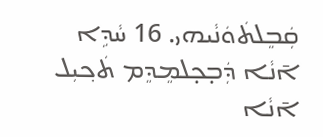ܩܲܒܸܠܬܿܘܿܢܵܝܗܝ. 16 ܚܵܕܹܐ ܐ̄ܢܵܐ ܕܲܒ̣ܟ̣ܠܡܸܕܸܡ ܬܿܟ݂ܝܼܠ ܐ̄ܢܵܐ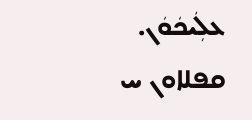ܥܠܲܝܟܿܘܿܢ.
ܩܦܠܐܘܢ ܚ